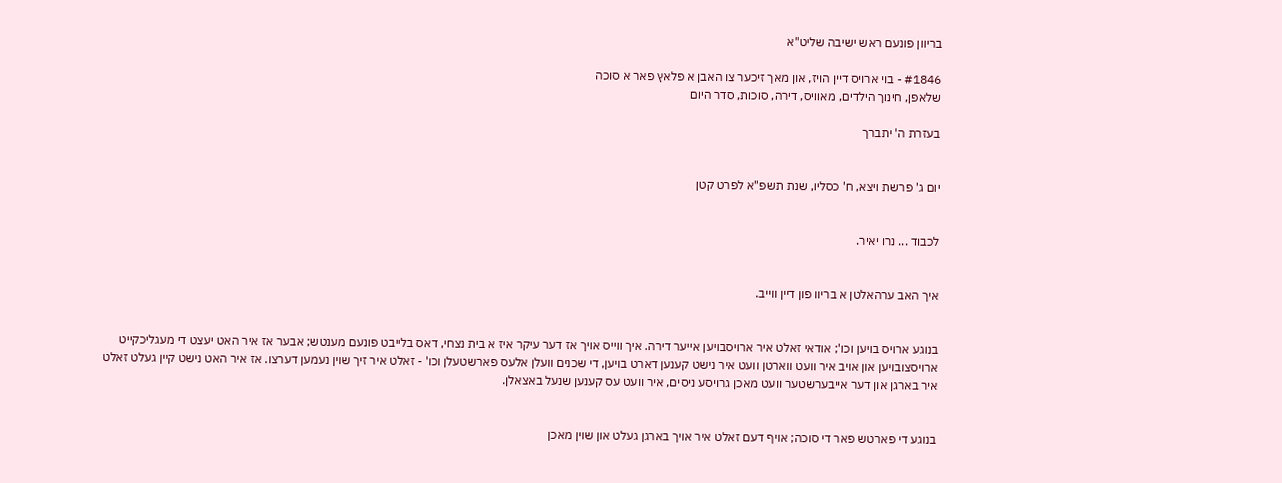בריוון פונעם ראש ישיבה שליט"א

#1846 - בוי ארויס דיין הויז, און מאך זיכער צו האבן א פלאץ פאר א סוכה
שלאפן, חינוך הילדים, מאוויס, דירה, סוכות, סדר היום

בעזרת ה' יתברך


יום ג' פרשת ויצא, ח' כסליו, שנת תשפ"א לפרט קטן


לכבוד ... נרו יאיר.


איך האב ערהאלטן א בריוו פון דיין ווייב.


בנוגע ארויס בויען וכו'; אודאי זאלט איר ארויסבויען אייער דירה. איך ווייס אויך אז דער עיקר איז א בית נצחי, דאס בלייבט פונעם מענטש; אבער אז איר האט יעצט די מעגליכקייט ארויסצובויען און אויב איר וועט ווארטן וועט איר נישט קענען דארט בויען, די שכנים וועלן אלעס פארשטעלן וכו' - זאלט איר זיך שוין נעמען דערצו. אז איר האט נישט קיין געלט זאלט איר בארגן און דער אייבערשטער וועט מאכן גרויסע ניסים, איר וועט עס קענען שנעל באצאלן.


בנוגע די פארטש פאר די סוכה; אויף דעם זאלט איר אויך בארגן געלט און שוין מאכן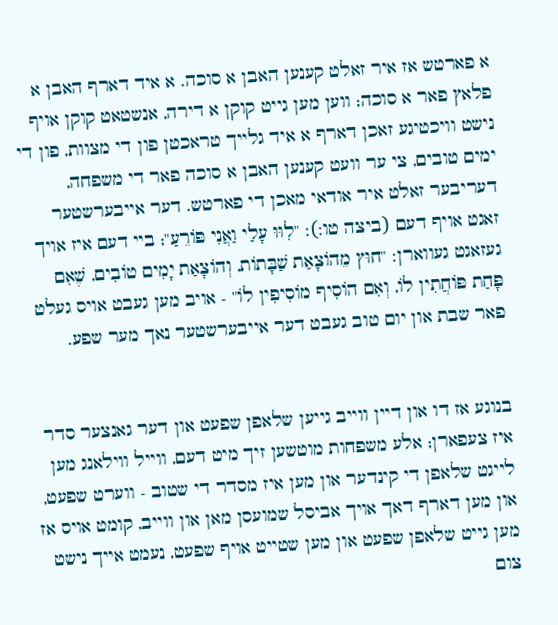א פארטש אז איר זאלט קענען האבן א סוכה. א איד דארף האבן א פלאץ פאר א סוכה; ווען מען גייט קוקן א דירה, אנשטאט קוקן אויף נישט וויכטיגע זאכן דארף א איד גלייך טראכטן פון די מצוות, פון די ימים טובים, צי ער וועט קענען האבן א סוכה פאר די משפחה, דעריבער זאלט איר אודאי מאכן די פארטש. דער אייבערשטער זאגט אויף דעם (ביצה טו:): "לִוּוּ עָלַי וַאֲנִי פּוֹרֵעַ"; ביי דעם איז אויך געזאגט געווארן: "חוּץ מֵהוֹצָאַת שַׁבָּתוֹת, וְהוֹצָאַת יָמִים טוֹבִים, שֶׁאִם פָּחַת פּוֹחֲתִין לוֹ, וְאִם הוֹסִיף מוֹסִיפִין לוֹ" - אויב מען געבט אויס געלט פאר שבת און יום טוב געבט דער אייבערשטער נאך מער שפע.


בנוגע אז דו און דיין ווייב גייען שלאפן שפעט און דער גאנצער סדר איז צעפארן; אלע משפחות מוטשען זיך מיט דעם, ווייל ווילאנג מען לייגט שלאפן די קינדער און מען איז מסדר די שטוב - ווערט שפעט, און מען דארף דאך אויך אביסל שמועסן מאן און ווייב, קומט אויס אז מען גייט שלאפן שפעט און מען שטייט אויף שפעט, נעמט אייך נישט צום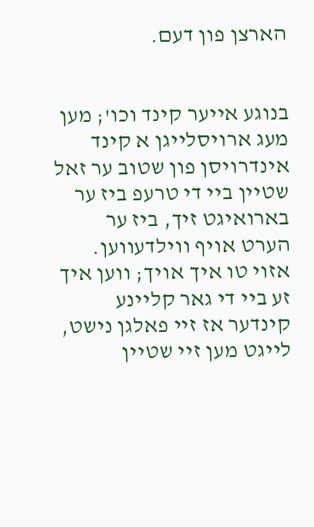הארצן פון דעם.


בנוגע אייער קינד וכו'; מען מעג ארויסלייגן א קינד אינדרויסן פון שטוב ער זאל שטיין ביי די טרעפ ביז ער בארואיגט זיך, ביז ער הערט אויף ווילדעווען. אזוי טו איך אויך; ווען איך זע ביי די גאר קליינע קינדער אז זיי פאלגן נישט, לייגט מען זיי שטיין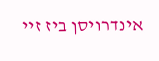אינדרויסן ביז זיי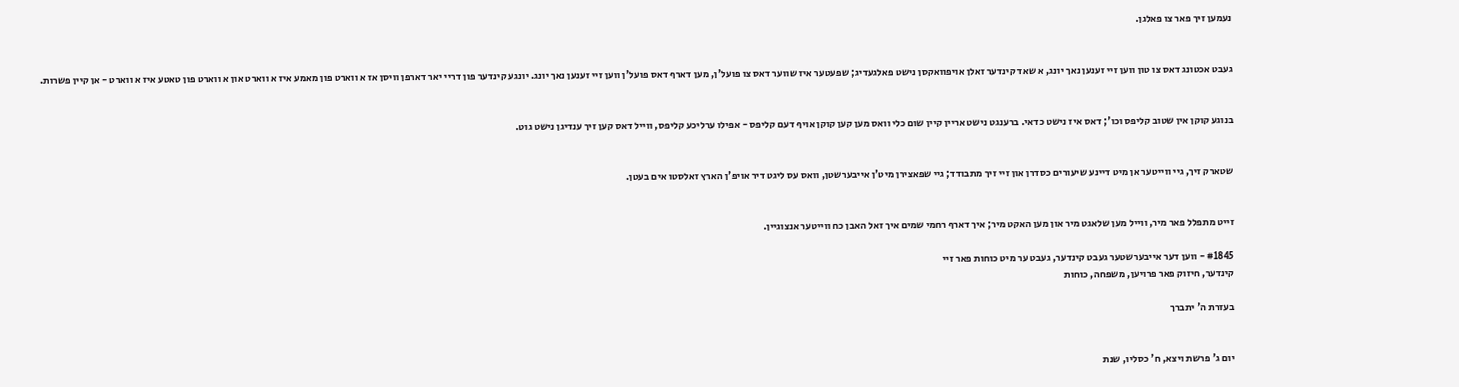נעמען זיך פאר צו פאלגן.


געבט אכטונג דאס צו טון ווען זיי זענען נאך יונג, א שאד קינדער זאלן אויפוואקסן נישט פאלגעדיג; שפעטער איז שווער דאס צו פועל'ן, מען דארף דאס פועל'ן ווען זיי זענען נאך יונג. יונגע קינדער פון דריי יאר דארפן וויסן אז א ווארט פון מאמע איז א ווארט און א ווארט פון טאטע איז א ווארט - אן קיין פשרות.


בנוגע קוקן אין שטוב קליפס וכו'; דאס איז נישט כדאי. ברענגט נישט אריין קיין שום כלי וואס מען קען קוקן אויף דעם קליפס - אפילו ערליכע קליפס, ווייל דאס קען זיך ענדיגן נישט גוט.


שטארק זיך, גיי ווייטער אן מיט דיינע שיעורים כסדרן און זיי זיך מתבודד; גיי שפאצירן מיט'ן אייבערשטן, וואס עס ליגט דיר אויפ'ן הארץ זאלסטו אים בעטן.


זייט מתפלל פאר מיר, ווייל מען שלאגט מיר און מען האקט מיר; איך דארף רחמי שמים איך זאל האבן כח ווייטער אנצוגיין.

#1845 - ווען דער אייבערשטער געבט קינדער, געבט ער מיט כוחות פאר זיי
קינדער, חיזוק פאר פרויען, משפחה, כוחות

בעזרת ה' יתברך


יום ג' פרשת ויצא, ח' כסליו, שנת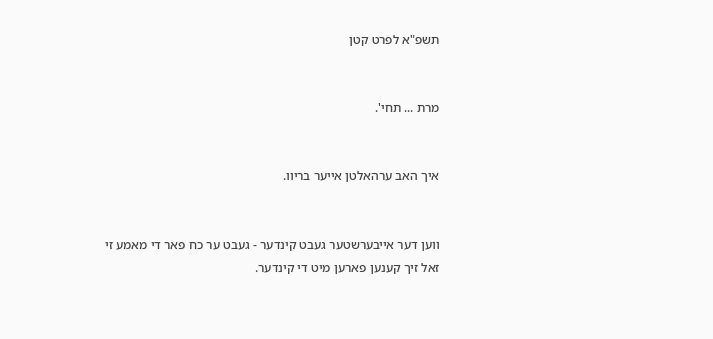תשפ"א לפרט קטן


מרת ... תחי'.


איך האב ערהאלטן אייער בריוו.


ווען דער אייבערשטער געבט קינדער - געבט ער כח פאר די מאמע זי זאל זיך קענען פארען מיט די קינדער.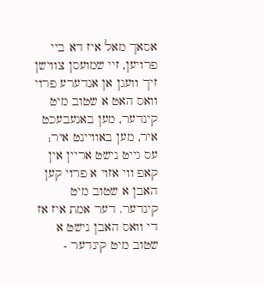אסאך מאל איז דא ביי פרויען, זיי שמועסן צווישן זיך וועגן אן אנדערע פרוי וואס האט א שטוב מיט קינדער, מען באנעבעכט איר, מען באוויינט איר; עס גייט נישט אריין אין קאפ ווי אזוי א פרוי קען האבן א שטוב מיט קינדער. דער אמת איז אז די וואס האבן נישט א שטוב מיט קינדער -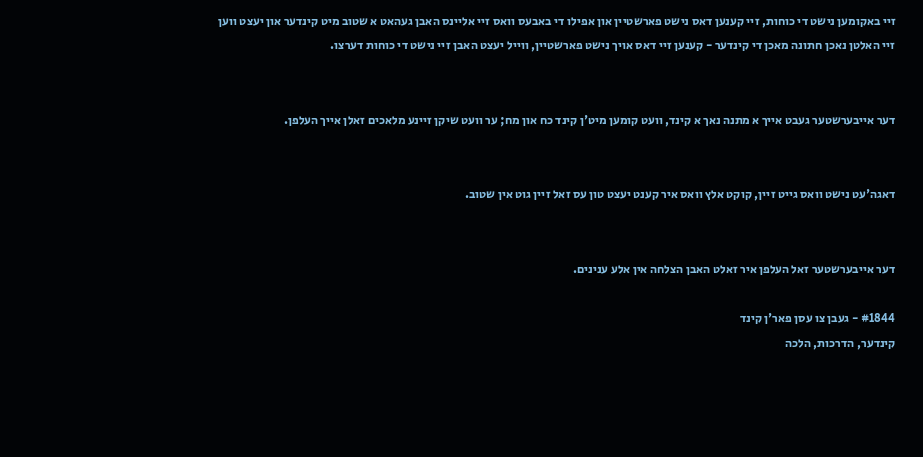זיי באקומען נישט די כוחות, זיי קענען דאס נישט פארשטיין און אפילו די באבעס וואס זיי אליינס האבן געהאט א שטוב מיט קינדער און יעצט ווען זיי האלטן נאכן חתונה מאכן די קינדער - קענען זיי דאס אויך נישט פארשטיין, ווייל יעצט האבן זיי נישט די כוחות דערצו.


דער אייבערשטער געבט אייך א מתנה נאך א קינד, וועט קומען מיט'ן קינד כח און מח; ער וועט שיקן זיינע מלאכים זאלן אייך העלפן.


דאגה'עט נישט וואס גייט זיין, קוקט אלץ וואס איר קענט יעצט טון עס זאל זיין גוט אין שטוב.


דער אייבערשטער זאל העלפן איר זאלט האבן הצלחה אין אלע ענינים.

#1844 - געבן צו עסן פאר'ן קינד
קינדער, הדרכות, הלכה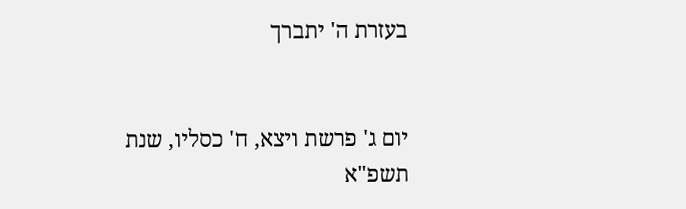בעזרת ה' יתברך


יום ג' פרשת ויצא, ח' כסליו, שנת תשפ"א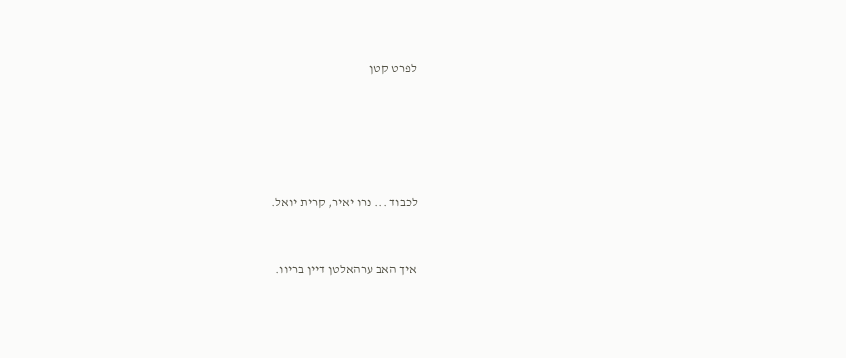לפרט קטן





לכבוד ... נרו יאיר, קרית יואל.


איך האב ערהאלטן דיין בריוו.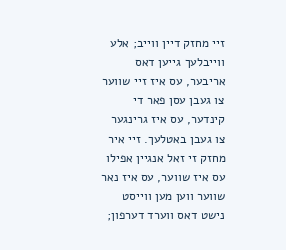זיי מחזק דיין ווייב; אלע ווייבלעך גייען דאס אריבער, עס איז זיי שווער צו געבן עסן פאר די קינדער, עס איז גרינגער צו געבן באטלעך. זיי איר מחזק זי זאל אנגיין אפילו עס איז שווער, עס איז נאר שווער ווען מען ווייסט נישט דאס ווערד דערפון;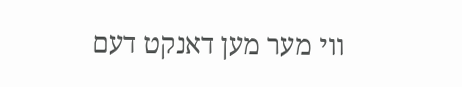ווי מער מען דאנקט דעם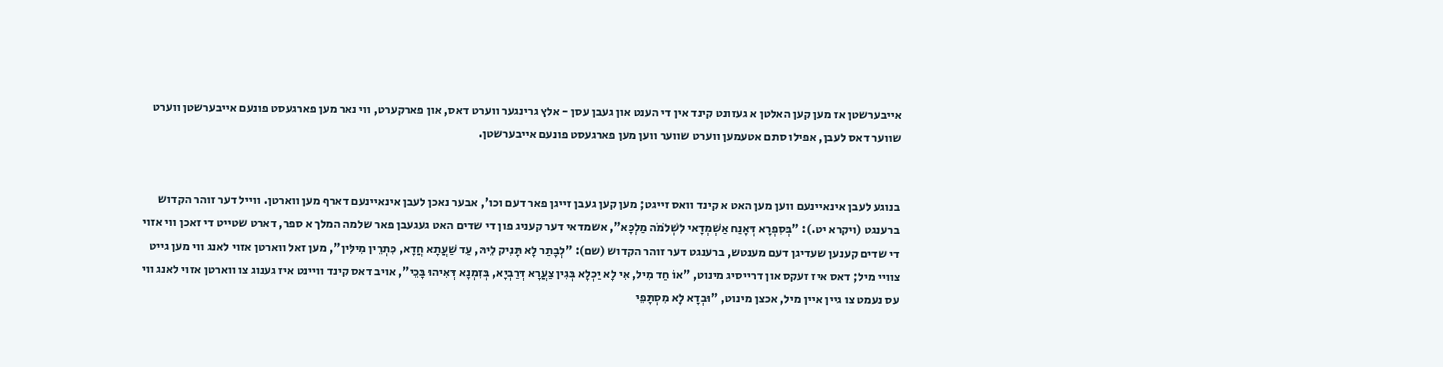אייבערשטן אז מען קען האלטן א געזונט קינד אין די הענט און געבן עסן - אלץ גרינגער ווערט דאס, און פארקערט, ווי נאר מען פארגעסט פונעם אייבערשטן ווערט שווער דאס לעבן, אפילו סתם אטעמען ווערט שווער ווען מען פארגעסט פונעם אייבערשטן.


בנוגע לעבן אינאיינעם ווען מען האט א קינד וואס זייגט; מען קען געבן זייגן פאר דעם וכו', אבער נאכן לעבן אינאיינעם דארף מען ווארטן. ווייל דער זוהר הקדוש ברענגט (ויקרא יט.): "בְּסִפְרָא דְּאָנַח אַשְׁמְדָאי לִשְׁלֹמֹה מַלְכָּא", אשמדאי דער קעניג פון די שדים האט געגעבן פאר שלמה המלך א ספר, דארט שטייט די זאכן ווי אזוי די שדים קענען שעדיגן דעם מענטש, ברענגט דער זוהר הקדוש (שם): "לְבָתַר לָא תָּנִיק לֵיהּ, עַד שַׁעֲתָא חֲדָא, כִּתְרֵין מִילִּין", מען זאל ווארטן אזוי לאנג ווי מען גייט צוויי מיל; דאס איז זעקס און דרייסיג מינוט, "אוֹ חַד מִיל, אִי לָא יַכְלָא בְּגִין צַעֲרָא דְּרַבְיָא, בְּזִמְנָא דְּאִיהוּ בָּכֵי", אויב דאס קינד וויינט איז גענוג צו ווארטן אזוי לאנג ווי עס נעמט צו גיין איין מיל, אכצן מינוט, "וּבְדָא לָא מִסְתָּפֵי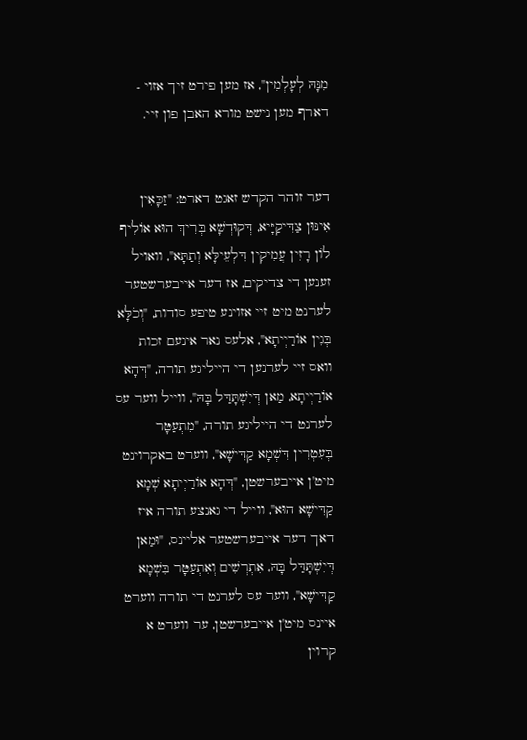מִנָּהּ לְעָלְמִין", אז מען פירט זיך אזוי - דארף מען נישט מורא האבן פון זיי.


דער זוהר הקדש זאגט דארט: "זַכָּאִין אִינּוּן צַדִּיקַיָּיא, דְּקוּדְשָׁא בְּרִיךְ הוּא אוֹלִיף לוֹן רָזִין עֲמִיקִין דִּלְעֵילָּא וְתַתָּא", וואויל זענען די צדיקים, אז דער אייבערשטער לערנט מיט זיי אזוינע טיפע סודות, "וְכֹלָּא בְּגִין אוֹרַיְיתָא", אלעס נאר אינעם זכות וואס זיי לערנען די הייליגע תורה, "דְּהָא אוֹרַיְיתָא, מַאן דְּיִשְׁתָּדַּל בָּהּ", ווייל ווער עס לערנט די הייליגע תורה, "מִתְעַטָּר בְּעִטְרִין דִּשְׁמָא קַדִּישָׁא", ווערט באקרוינט מיט'ן אייבערשטן, "דְּהָא אוֹרַיְיתָא שְׁמָא קַדִּישָׁא הוּא", ווייל די גאנצע תורה איז דאך דער אייבערשטער אליינס, "וּמַאן דְּיִשְׁתָּדַּל בָּהּ, אִתְרְשִׁים וְאִתְעַטָּר בִּשְׁמָא קַדִּישָׁא", ווער עס לערנט די תורה ווערט איינס מיט'ן אייבערשטן, ער ווערט א קרוין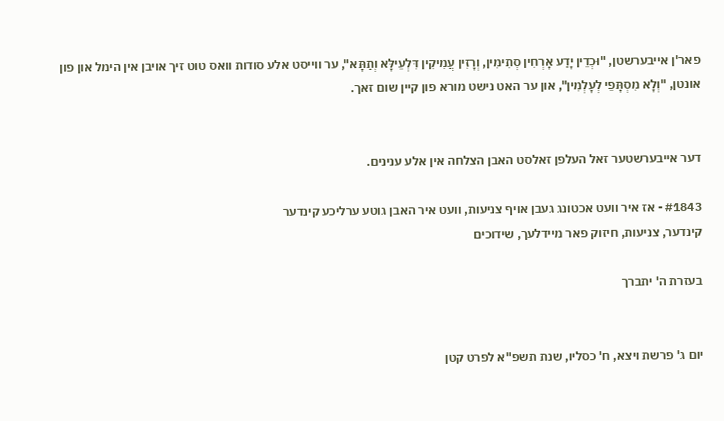פאר'ן אייבערשטן, "וּכְדֵין יָדַע אָרְחִין סְתִימִין, וְרָזִין עֲמִיקִין דִּלְעֵילָּא וְתַתָּא", ער ווייסט אלע סודות וואס טוט זיך אויבן אין הימל און פון אונטן, "וְלָא מִסְתָּפֵי לְעָלְמִין", און ער האט נישט מורא פון קיין שום זאך.


דער אייבערשטער זאל העלפן זאלסט האבן הצלחה אין אלע ענינים.

#1843 - אז איר וועט אכטונג געבן אויף צניעות, וועט איר האבן גוטע ערליכע קינדער
קינדער, צניעות, חיזוק פאר מיידלעך, שידוכים

בעזרת ה' יתברך


יום ג' פרשת ויצא, ח' כסליו, שנת תשפ"א לפרט קטן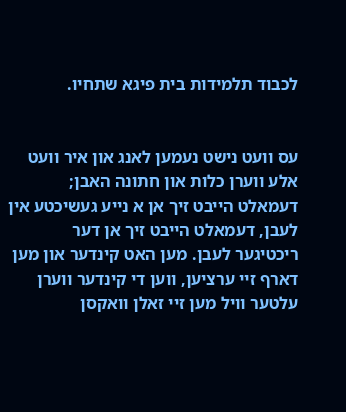לכבוד תלמידות בית פיגא שתחיו.


עס וועט נישט נעמען לאנג און איר וועט אלע ווערן כלות און חתונה האבן; דעמאלט הייבט זיך אן א נייע געשיכטע אין לעבן, דעמאלט הייבט זיך אן דער ריכטיגער לעבן. מען האט קינדער און מען דארף זיי ערציען, ווען די קינדער ווערן עלטער וויל מען זיי זאלן וואקסן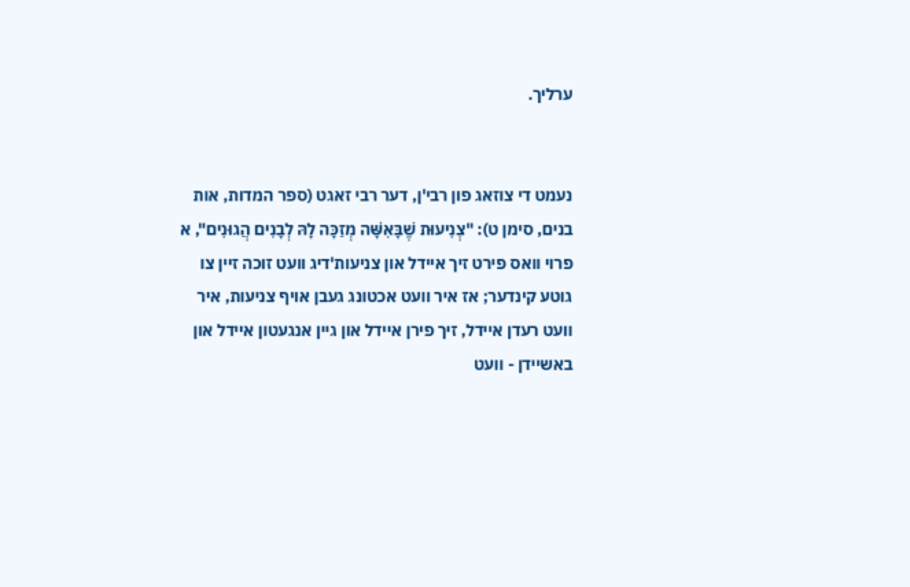ערליך.


נעמט די צוזאג פון רבי'ן, דער רבי זאגט (ספר המדות, אות בנים, סימן ט): "צְנִיעוּת שֶׁבָּאִשָּׁה מְזַכָּה לָהּ לְבָנִים הֲגוּנִים", א פרוי וואס פירט זיך איידל און צניעות'דיג וועט זוכה זיין צו גוטע קינדער; אז איר וועט אכטונג געבן אויף צניעות, איר וועט רעדן איידל, זיך פירן איידל און גיין אנגעטון איידל און באשיידן - וועט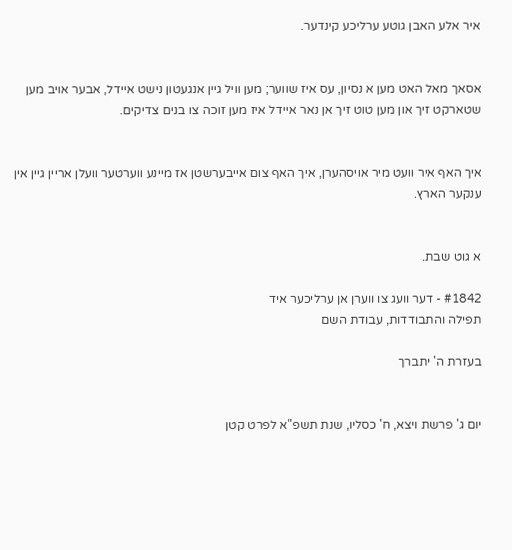איר אלע האבן גוטע ערליכע קינדער.


אסאך מאל האט מען א נסיון, עס איז שווער; מען וויל גיין אנגעטון נישט איידל, אבער אויב מען שטארקט זיך און מען טוט זיך אן נאר איידל איז מען זוכה צו בנים צדיקים.


איך האף איר וועט מיר אויסהערן, איך האף צום אייבערשטן אז מיינע ווערטער וועלן אריין גיין אין ענקער הארץ.


א גוט שבת.

#1842 - דער וועג צו ווערן אן ערליכער איד
תפילה והתבודדות, עבודת השם

בעזרת ה' יתברך


יום ג' פרשת ויצא, ח' כסליו, שנת תשפ"א לפרט קטן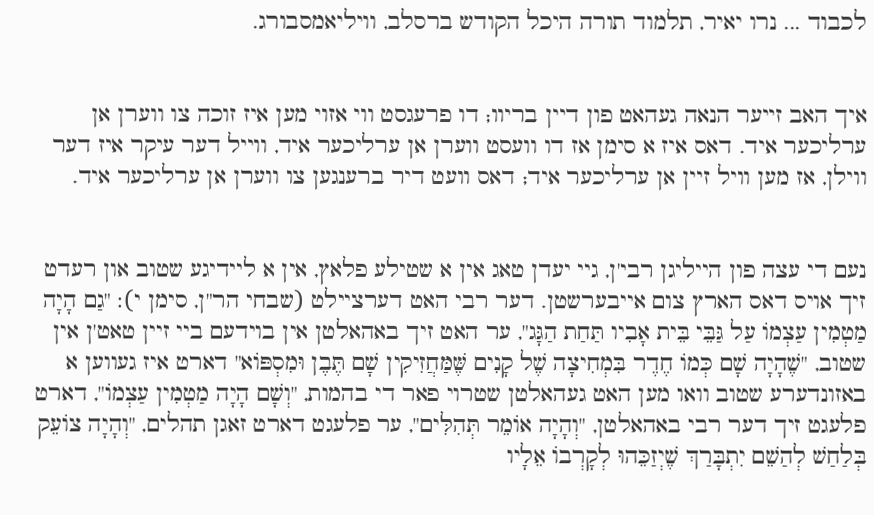לכבוד ... נרו יאיר, תלמוד תורה היכל הקודש ברסלב, וויליאמסבורג.


איך האב זייער הנאה געהאט פון דיין בריוו; דו פרעגסט ווי אזוי מען איז זוכה צו ווערן אן ערליכער איד. דאס איז א סימן אז דו וועסט ווערן אן ערליכער איד, ווייל דער עיקר איז דער ווילן, אז מען וויל זיין אן ערליכער איד; דאס וועט דיר ברענגען צו ווערן אן ערליכער איד.


נעם די עצה פון הייליגן רבי'ן, גיי יעדן טאג אין א שטילע פלאץ, אין א ליידיגע שטוב און רעדט זיך אויס דאס הארץ צום אייבערשטן. דער רבי האט דערציילט (שבחי הר"ן, סימן י): "גַם הָיָה מַטְמִין עַצְמוֹ עַל גַּבֵּי בֵּית אָבִיו תַּחַת הַגָּג", ער האט זיך באהאלטן אין בוידעם ביי זיין טאט'ן אין שטוב, "שֶׁהָיָה שָׁם כְּמוֹ חֶדֶר בִּמְחִיצָה שֶׁל קָנִים שֶּׁמַּחֲזִיקִין שָׁם תֶּבֶן וּמִסְפּוֹא" דארט איז געווען א באזונדערע שטוב וואו מען האט געהאלטן שטרוי פאר די בהמות, "וְשָׁם הָיָה מַטְמִין עַצְמוֹ", דארט פלעגט זיך דער רבי באהאלטן, "וְהָיָה אוֹמֵר תְּהִלִּים", ער פלעגט דארט זאגן תהלים, "וְהָיָה צוֹעֵק בְּלַחַשׁ לְהַשֵׁם יִתְבָּרַךְ שֶׁיְזַכֵּהוּ לְקָרְבוֹ אֵלָיו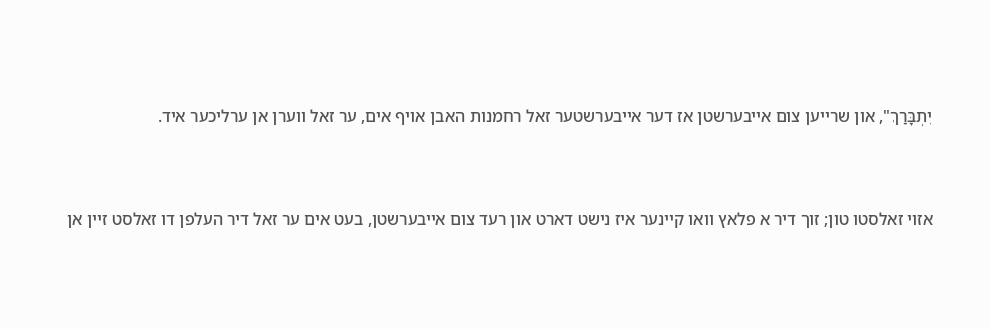יִתְבָּרַךְ", און שרייען צום אייבערשטן אז דער אייבערשטער זאל רחמנות האבן אויף אים, ער זאל ווערן אן ערליכער איד.


אזוי זאלסטו טון; זוך דיר א פלאץ וואו קיינער איז נישט דארט און רעד צום אייבערשטן, בעט אים ער זאל דיר העלפן דו זאלסט זיין אן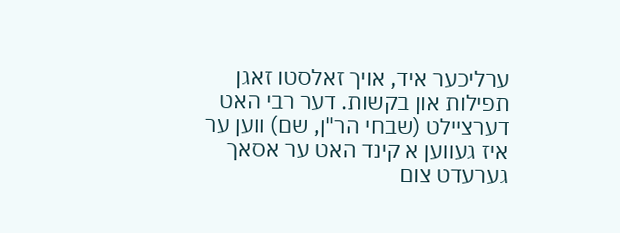ערליכער איד, אויך זאלסטו זאגן תפילות און בקשות. דער רבי האט דערציילט (שבחי הר"ן, שם) ווען ער איז געווען א קינד האט ער אסאך גערעדט צום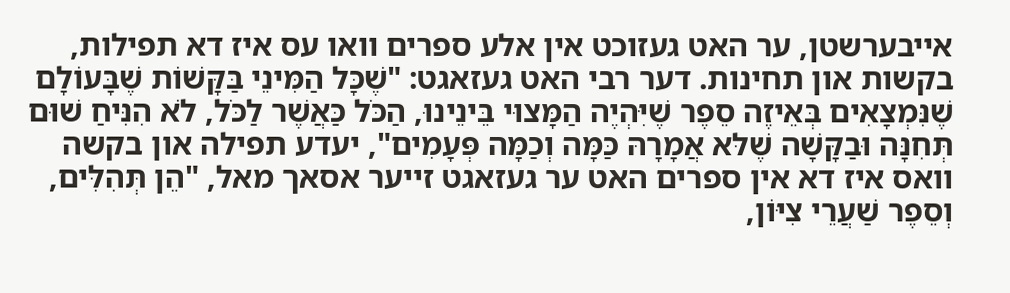אייבערשטן, ער האט געזוכט אין אלע ספרים וואו עס איז דא תפילות, בקשות און תחינות. דער רבי האט געזאגט: "שֶׁכָּל הַמִּינֵי בַּקָּשׁוֹת שֶׁבָּעוֹלָם שֶׁנִּמְצָאִים בְּאֵיזֶה סֵפֶר שֶׁיִּהְיֶה הַמָּצוּי בֵּינֵינוּ, הַכֹּל כַּאֲשֶׁר לַכֹּל, לֹא הִנִּיחַ שׁוּם תְּחִנָּה וּבַקָּשָׁה שֶׁלּא אֲמָרָהּ כַּמָּה וְכַמָּה פְּעָמִים", יעדע תפילה און בקשה וואס איז דא אין ספרים האט ער געזאגט זייער אסאך מאל, "הֵן תְּהִלִּים, וְסֵפֶר שַׁעֲרֵי צִיּוֹן,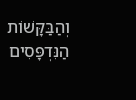וְהַבַּקָּשׁוֹת הַנִּדְפָּסִים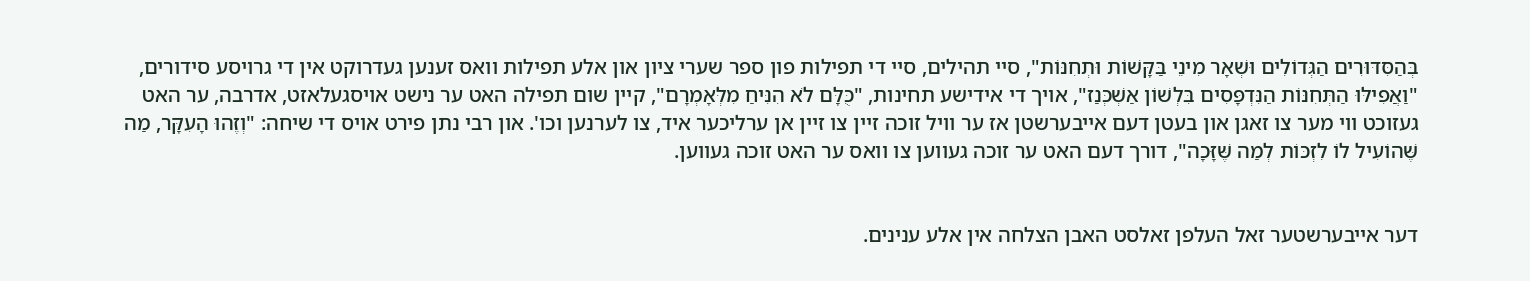בְּהַסִּדּוּרִים הַגְּדוֹלִים וּשְׁאָר מִינֵי בַּקָּשׁוֹת וּתְחִנּוֹת", סיי תהילים, סיי די תפילות פון ספר שערי ציון און אלע תפילות וואס זענען געדרוקט אין די גרויסע סידורים, "וַאֲפִילּוּ הַתְּחִנּוֹת הַנִּדְפָּסִים בִּלְשׁוֹן אַשְׁכְּנַז", אויך די אידישע תחינות, "כֻּלָּם לֹא הִנִּיחַ מִלְּאָמְרָם", קיין שום תפילה האט ער נישט אויסגעלאזט, אדרבה, ער האט געזוכט ווי מער צו זאגן און בעטן דעם אייבערשטן אז ער וויל זוכה זיין צו זיין אן ערליכער איד, צו לערנען וכו'. און רבי נתן פירט אויס די שיחה: "וְזֶהוּ הָעִקָּר, מַה שֶּׁהוֹעִיל לוֹ לִזְכּוֹת לְמַה שֶּׁזָּכָה", דורך דעם האט ער זוכה געווען צו וואס ער האט זוכה געווען.


דער אייבערשטער זאל העלפן זאלסט האבן הצלחה אין אלע ענינים.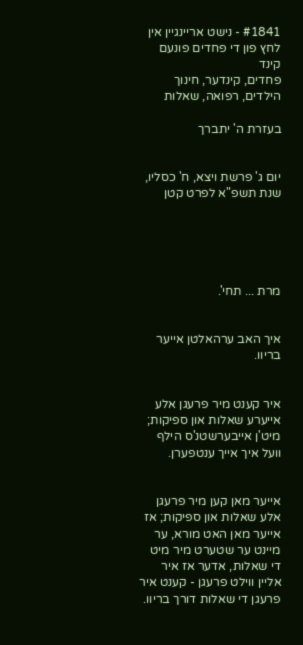#1841 - נישט אריינגיין אין לחץ פון די פחדים פונעם קינד
פחדים, קינדער, חינוך הילדים, רפואה, שאלות

בעזרת ה' יתברך


יום ג' פרשת ויצא, ח' כסליו, שנת תשפ"א לפרט קטן





מרת ... תחי'.


איך האב ערהאלטן אייער בריוו.


איר קענט מיר פרעגן אלע אייערע שאלות און ספיקות; מיט'ן אייבערשטנ'ס הילף וועל איך אייך ענטפערן.


אייער מאן קען מיר פרעגן אלע שאלות און ספיקות; אז אייער מאן האט מורא, ער מיינט ער שטערט מיר מיט די שאלות, אדער אז איר אליין ווילט פרעגן - קענט איר פרעגן די שאלות דורך בריוו.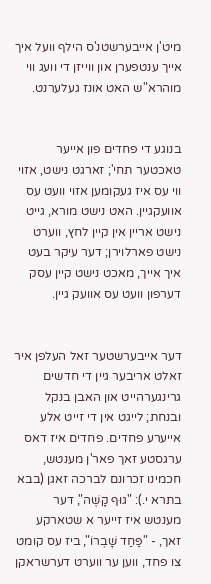מיט'ן אייבערשטנ'ס הילף וועל איך אייך ענטפערן און ווייזן די וועג ווי מוהרא"ש האט אונז געלערנט.


בנוגע די פחדים פון אייער טאכטער תחי'; זארגט נישט, אזוי ווי עס איז געקומען אזוי וועט עס אוועקגיין. האט נישט מורא, גייט נישט אריין אין קיין לחץ, ווערט נישט פארלוירן; דער עיקר בעט איך אייך, מאכט נישט קיין עסק דערפון וועט עס אוועק גיין.


דער אייבערשטער זאל העלפן איר זאלט אריבער גיין די חדשים גרינגערהייט און האבן בנקל ובנחת; לייגט אין די זייט אלע אייערע פחדים. פחדים איז דאס ערגסטע זאך פאר'ן מענטש, חכמינו זכרונם לברכה זאגן (בבא בתרא י.): "גוּף קָשֶׁה", דער מענטש איז זייער א שטארקע זאך, - "פַּחַד שָׁבְרוֹ", ביז עס קומט צו פחד, ווען ער ווערט דערשראקן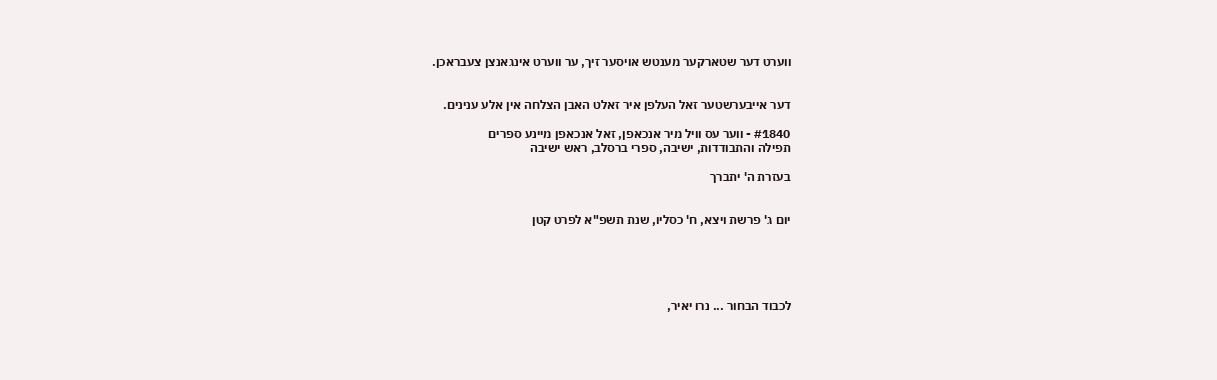ווערט דער שטארקער מענטש אויסער זיך, ער ווערט אינגאנצן צעבראכן.


דער אייבערשטער זאל העלפן איר זאלט האבן הצלחה אין אלע ענינים.

#1840 - ווער עס וויל מיר אנכאפן, זאל אנכאפן מיינע ספרים
תפילה והתבודדות, ישיבה, ספרי ברסלב, ראש ישיבה

בעזרת ה' יתברך


יום ג' פרשת ויצא, ח' כסליו, שנת תשפ"א לפרט קטן





לכבוד הבחור ... נרו יאיר,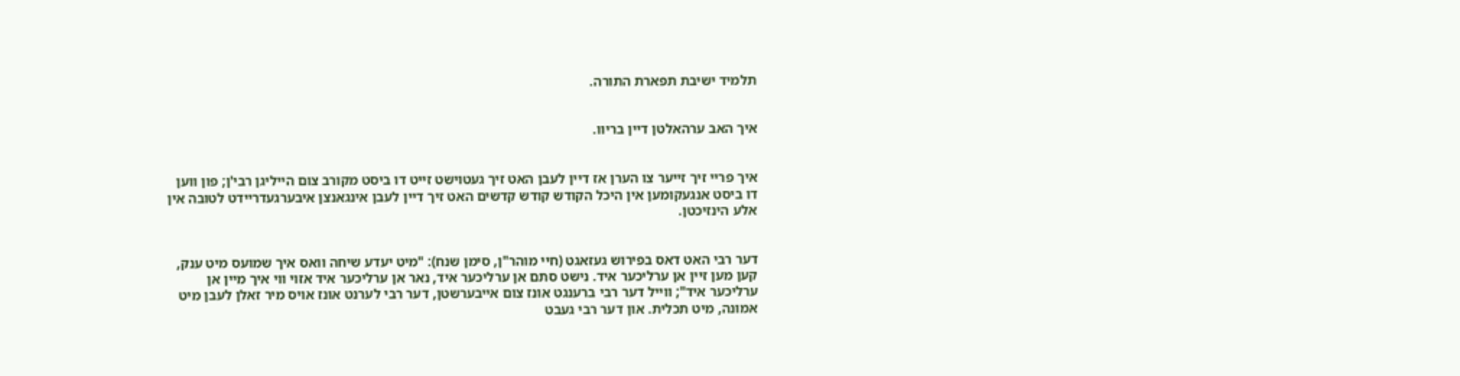תלמיד ישיבת תפארת התורה.


איך האב ערהאלטן דיין בריוו.


איך פריי זיך זייער צו הערן אז דיין לעבן האט זיך געטוישט זייט דו ביסט מקורב צום הייליגן רבי'ן; פון ווען דו ביסט אנגעקומען אין היכל הקודש קודש קדשים האט זיך דיין לעבן אינגאנצן איבערגעדריידט לטובה אין אלע הינזיכטן.


דער רבי האט דאס בפירוש געזאגט (חיי מוהר"ן, סימן שנח): "מיט יעדע שיחה וואס איך שמועס מיט ענק, קען מען זיין אן ערליכער איד. נישט סתם אן ערליכער איד, נאר אן ערליכער איד אזוי ווי איך מיין אן ערליכער איד"; ווייל דער רבי ברענגט אונז צום אייבערשטן, דער רבי לערנט אונז אויס מיר זאלן לעבן מיט אמונה, מיט תכלית. און דער רבי געבט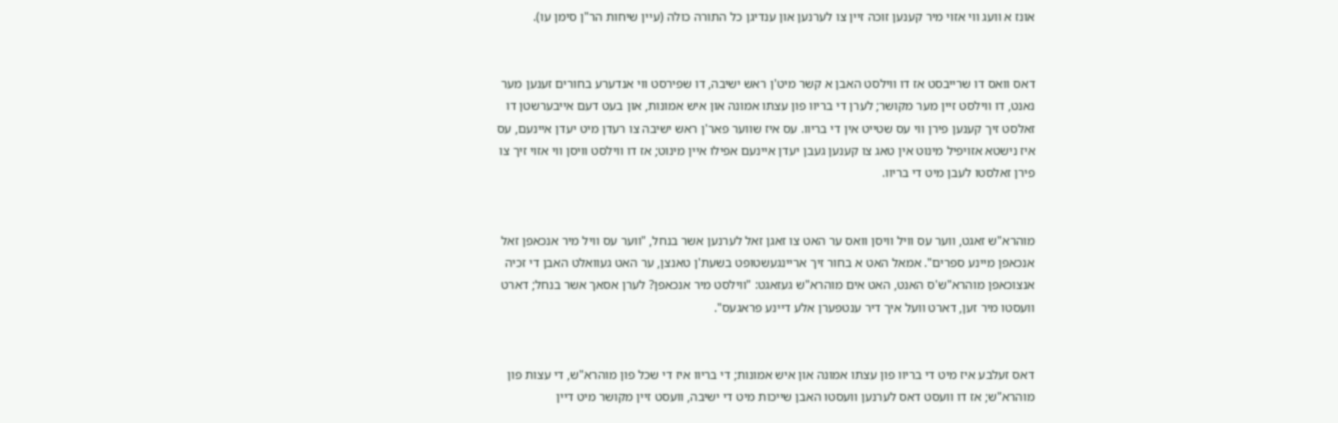אונז א וועג ווי אזוי מיר קענען זוכה זיין צו לערנען און ענדיגן כל התורה כולה (עיין שיחות הר"ן סימן עו).


דאס וואס דו שרייבסט אז דו ווילסט האבן א קשר מיט'ן ראש ישיבה, דו שפירסט ווי אנדערע בחורים זענען מער נאנט, דו ווילסט זיין מער מקושר; לערן די בריוו פון עצתו אמונה און איש אמונות, און בעט דעם אייבערשטן דו זאלסט זיך קענען פירן ווי עס שטייט אין די בריוו. עס איז שווער פאר'ן ראש ישיבה צו רעדן מיט יעדן איינעם, עס איז נישטא אזויפיל מינוט אין טאג צו קענען געבן יעדן איינעם אפילו איין מינוט; אז דו ווילסט וויסן ווי אזוי זיך צו פירן זאלסטו לעבן מיט די בריוו.


מוהרא"ש זאגט, ווער עס וויל וויסן וואס ער האט צו זאגן זאל לערנען אשר בנחל, "ווער עס וויל מיר אנכאפן זאל אנכאפן מיינע ספרים". אמאל האט א בחור זיך אריינגעשטופט בשעת'ן טאנצן, ער האט געוואלט האבן די זכיה אנצוכאפן מוהרא"ש'ס האנט, האט אים מוהרא"ש געזאגט: "ווילסט מיר אנכאפן? לערן אסאך אשר בנחל; דארט וועסטו מיר זען, דארט וועל איך דיר ענטפערן אלע דיינע פראגעס".


דאס זעלבע איז מיט די בריוו פון עצתו אמונה און איש אמונות; די בריוו איז די שכל פון מוהרא"ש, די עצות פון מוהרא"ש; אז דו וועסט דאס לערנען וועסטו האבן שייכות מיט די ישיבה, וועסט זיין מקושר מיט דיין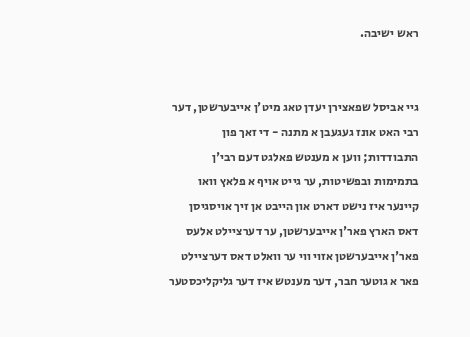ראש ישיבה.


גיי אביסל שפאצירן יעדן טאג מיט'ן אייבערשטן, דער רבי האט אונז געגעבן א מתנה - די זאך פון התבודדות; ווען א מענטש פאלגט דעם רבי'ן בתמימות ובפשיטות, ער גייט אויף א פלאץ וואו קיינער איז נישט דארט און הייבט אן זיך אויסגיסן דאס הארץ פאר'ן אייבערשטן, ער דערציילט אלעס פאר'ן אייבערשטן אזוי ווי ער וואלט דאס דערציילט פאר א גוטער חבר, דער מענטש איז דער גליקליכסטער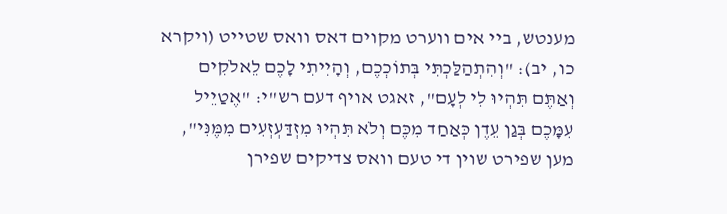מענטש, ביי אים ווערט מקוים דאס וואס שטייט (ויקרא כו, יב): "וְהִתְהַלַּכְתִּי בְּתוֹכְכֶם, וְהָיִיתִי לָכֶם לֵאלֹקִים וְאַתֶּם תִּהְיוּ לִי לְעָם", זאגט אויף דעם רש"י: "אֶטַיֵיל עִמָּכֶם בְּגַן עֵדֶן כְּאַחַד מִכֶּם וְלֹא תִּהְיוּ מִזְדַּעְזְעִים מִמֶּנִּי", מען שפירט שוין די טעם וואס צדיקים שפירן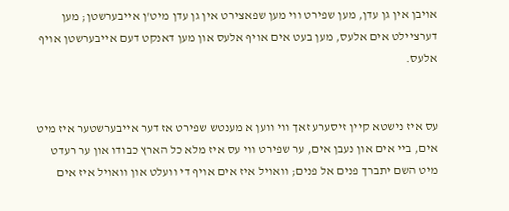אויבן אין גן עדן, מען שפירט ווי מען שפאצירט אין גן עדן מיט'ן אייבערשטן; מען דערציילט אים אלעס, מען בעט אים אויף אלעס און מען דאנקט דעם אייבערשטן אויף אלעס.


עס איז נישטא קיין זיסערע זאך ווי ווען א מענטש שפירט אז דער אייבערשטער איז מיט אים, ביי אים און נעבן אים, ער שפירט ווי עס איז מלא כל הארץ כבודו און ער רעדט מיט השם יתברך פנים אל פנים; וואויל איז אים אויף די וועלט און וואויל איז אים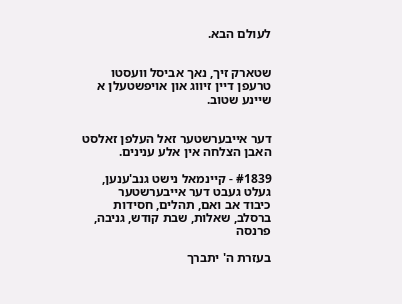לעולם הבא.


שטארק זיך, נאך אביסל וועסטו טרעפן דיין זיווג און אויפשטעלן א שיינע שטוב.


דער אייבערשטער זאל העלפן זאלסט האבן הצלחה אין אלע ענינים.

#1839 - קיינמאל נישט גנב'ענען, געלט געבט דער אייבערשטער
כיבוד אב ואם, תהלים, חסידות ברסלב, שאלות, שבת קודש, גניבה, פרנסה

בעזרת ה' יתברך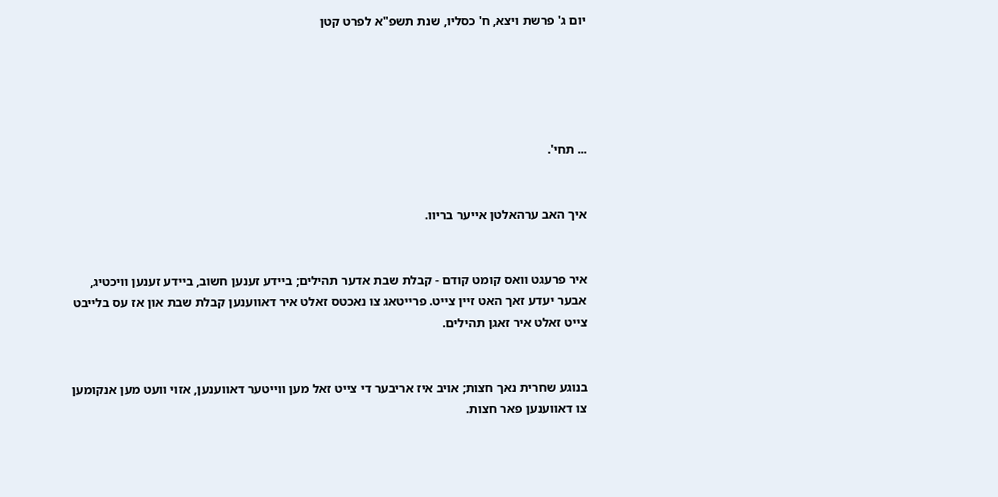יום ג' פרשת ויצא, ח' כסליו, שנת תשפ"א לפרט קטן





... תחי'.


איך האב ערהאלטן אייער בריוו.


איר פרעגט וואס קומט קודם - קבלת שבת אדער תהילים; ביידע זענען חשוב, ביידע זענען וויכטיג, אבער יעדע זאך האט זיין צייט. פרייטאג צו נאכטס זאלט איר דאווענען קבלת שבת און אז עס בלייבט צייט זאלט איר זאגן תהילים.


בנוגע שחרית נאך חצות; אויב איז אריבער די צייט זאל מען ווייטער דאווענען, אזוי וועט מען אנקומען צו דאווענען פאר חצות.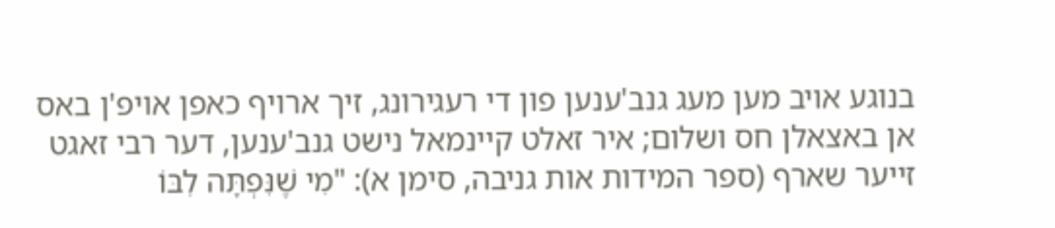בנוגע אויב מען מעג גנב'ענען פון די רעגירונג, זיך ארויף כאפן אויפ'ן באס אן באצאלן חס ושלום; איר זאלט קיינמאל נישט גנב'ענען, דער רבי זאגט זייער שארף (ספר המידות אות גניבה, סימן א): "מִי שֶׁנִּפְתָּה לִבּוֹ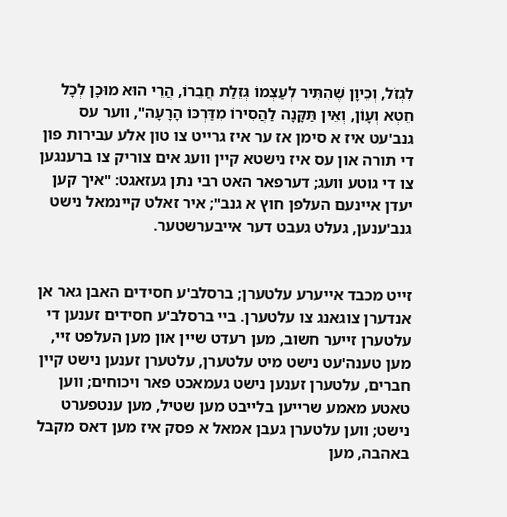לִגְזֹל, וְכֵיוָן שֶׁהִתִּיר לְעַצְמוֹ גְּזֵלַת חֲבֵרוֹ, הֲרֵי הוּא מוּכָן לְכָל חֵטְא וְעָוֹן, וְאֵין תַּקָּנָה לַהֲסִירוֹ מִדַּרְכּוֹ הָרָעָה", ווער עס גנב'עט איז א סימן אז ער איז גרייט צו טון אלע עבירות פון די תורה און עס איז נישטא קיין וועג אים צוריק צו ברענגען צו די גוטע וועג; דערפאר האט רבי נתן געזאגט: "איך קען יעדן איינעם העלפן חוץ א גנב"; איר זאלט קיינמאל נישט גנב'ענען, געלט געבט דער אייבערשטער.


זייט מכבד אייערע עלטערן; ברסלב'ע חסידים האבן גאר אן אנדערן צוגאנג צו עלטערן. ביי ברסלב'ע חסידים זענען די עלטערן זייער חשוב, מען רעדט שיין און מען העלפט זיי, מען טענה'עט נישט מיט עלטערן, עלטערן זענען נישט קיין חברים, עלטערן זענען נישט געמאכט פאר ויכוחים; ווען טאטע מאמע שרייען בלייבט מען שטיל, מען ענטפערט נישט; ווען עלטערן געבן אמאל א פסק איז מען דאס מקבל באהבה, מען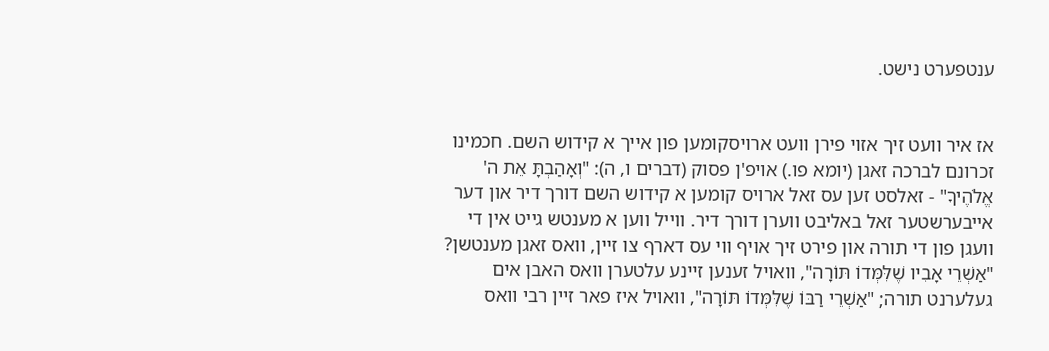ענטפערט נישט.


אז איר וועט זיך אזוי פירן וועט ארויסקומען פון אייך א קידוש השם. חכמינו זכרונם לברכה זאגן (יומא פו.) אויפ'ן פסוק (דברים ו, ה): "וְאָהַבְתָּ אֵת ה' אֱלֹהֶיךָ" - זאלסט זען עס זאל ארויס קומען א קידוש השם דורך דיר און דער אייבערשטער זאל באליבט ווערן דורך דיר. ווייל ווען א מענטש גייט אין די וועגן פון די תורה און פירט זיך אויף ווי עס דארף צו זיין, וואס זאגן מענטשן? "אַשְׁרֵי אָבִיו שֶׁלִּמְּדוֹ תּוֹרָה", וואויל זענען זיינע עלטערן וואס האבן אים געלערנט תורה; "אַשְׁרֵי רַבּוֹ שֶׁלִּמְּדוֹ תּוֹרָה", וואויל איז פאר זיין רבי וואס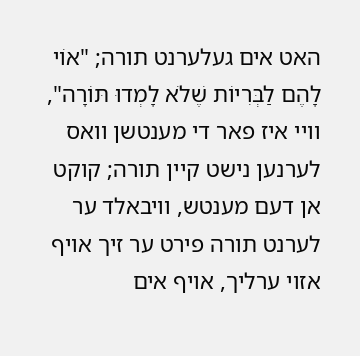האט אים געלערנט תורה; "אוֹי לָהֶם לַבְּרִיוֹת שֶׁלֹא לָמְדוּ תּוֹרָה", וויי איז פאר די מענטשן וואס לערנען נישט קיין תורה; קוקט אן דעם מענטש, וויבאלד ער לערנט תורה פירט ער זיך אויף אזוי ערליך, אויף אים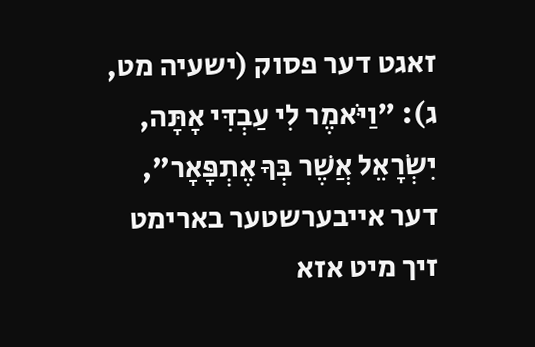זאגט דער פסוק (ישעיה מט, ג): "וַיֹּאמֶר לִי עַבְדִּי אָתָּה, יִשְׂרָאֵל אֲשֶׁר בְּךָ אֶתְפָּאָר", דער אייבערשטער בארימט זיך מיט אזא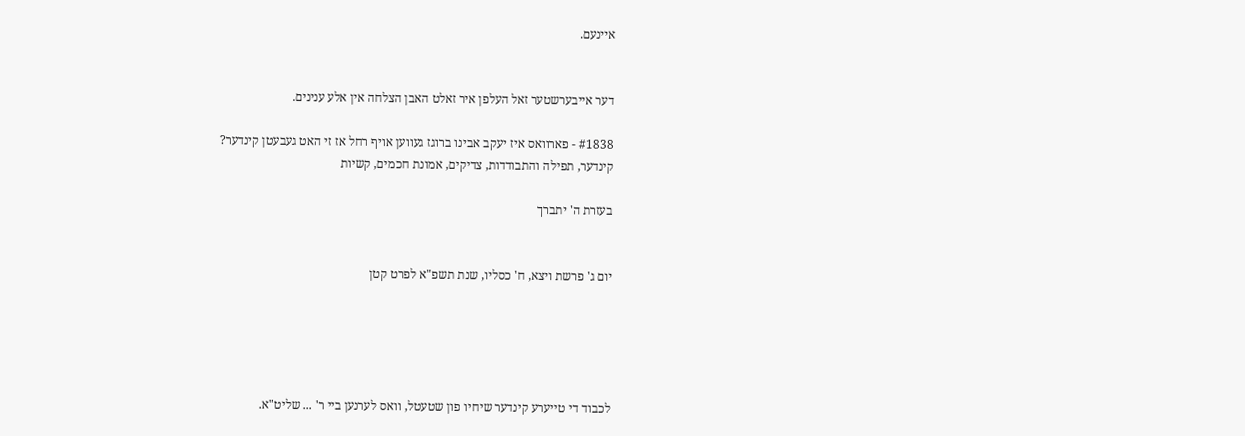איינעם.


דער אייבערשטער זאל העלפן איר זאלט האבן הצלחה אין אלע ענינים.

#1838 - פארוואס איז יעקב אבינו ברוגז געווען אויף רחל אז זי האט געבעטן קינדער?
קינדער, תפילה והתבודדות, צדיקים, אמונת חכמים, קשיות

בעזרת ה' יתברך


יום ג' פרשת ויצא, ח' כסליו, שנת תשפ"א לפרט קטן





לכבוד די טייערע קינדער שיחיו פון שטעטל, וואס לערנען ביי ר' ... שליט"א.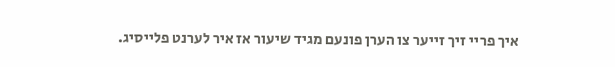איך פריי זיך זייער צו הערן פונעם מגיד שיעור אז איר לערנט פלייסיג.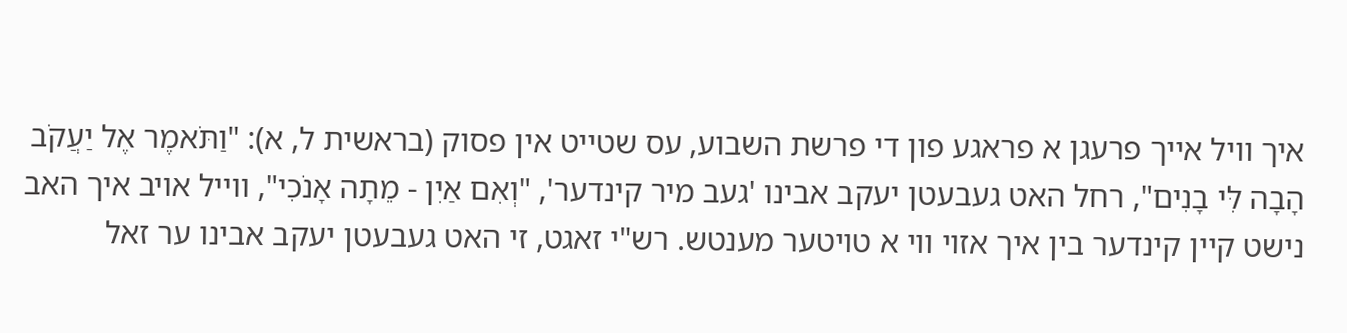איך וויל אייך פרעגן א פראגע פון די פרשת השבוע, עס שטייט אין פסוק (בראשית ל, א): "וַתֹּאמֶר אֶל יַעֲקֹב הָבָה לִּי בָנִים", רחל האט געבעטן יעקב אבינו 'געב מיר קינדער', "וְאִם אַיִן - מֵתָה אָנֹכִי", ווייל אויב איך האב נישט קיין קינדער בין איך אזוי ווי א טויטער מענטש. רש"י זאגט, זי האט געבעטן יעקב אבינו ער זאל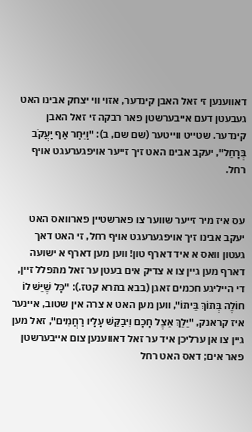דאווענען זי זאל האבן קינדער, אזוי ווי יצחק אבינו האט געבעטן דעם אייבערשטן פאר רבקה זי זאל האבן קינדער. שטייט ווייטער (שם שם, ב): "וַיִּחַר אַף יַעֲקֹב בְּרָחֵל", יעקב אבינו האט זיך זייער אויפגערעגט אויף רחל.


עס איז מיר זייער שווער צו פארשטיין פארוואס האט יעקב אבינו זיך אויפגערעגט אויף רחל, זי האט דאך געטון וואס א איד דארף טון! ווען מען דארף א ישועה דארף מען גיין צו א צדיק אים בעטן ער זאל מתפלל זיין, די הייליגע חכמים זאגן (בבא בתרא קטז.): "כָּל שֶׁיֵּשׁ לוֹ חוֹלֶה בְּתוֹךְ בֵּיתוֹ", ווען מען האט א צרה אין שטוב, איינער איז קראנק, "יֵלֵךְ אֵצֶל חָכָם וִיבַקֵּשׁ עָלָיו רַחֲמִים", זאל מען גיין צו אן ערליכן איד ער זאל דאווענען צום אייבערשטן פאר אים; דאס האט רחל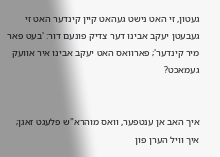געטון, זי האט נישט געהאט קיין קינדער האט זי געבעטן יעקב אבינו דער צדיק פונעם דור: 'בעט פאר מיר קינדער'; פארוואס האט יעקב אבינו איר אוועק געמאכט?


איך האב אן ענטפער, וואס מוהרא"ש פלעגט זאגן; איך וויל הערן פון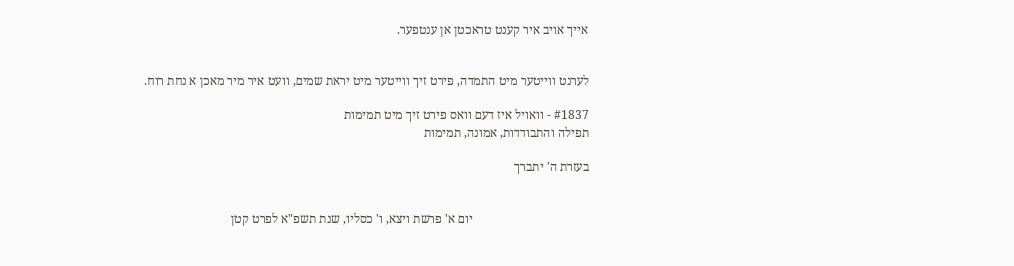אייך אויב איר קענט טראכטן אן ענטפער.


לערנט ווייטער מיט התמדה, פירט זיך ווייטער מיט יראת שמים, וועט איר מיר מאכן א נחת רוח.

#1837 - וואויל איז דעם וואס פירט זיך מיט תמימות
תפילה והתבודדות, אמונה, תמימות

בעזרת ה' יתברך


                                     יום א' פרשת ויצא, ו' כסליו, שנת תשפ"א לפרט קטן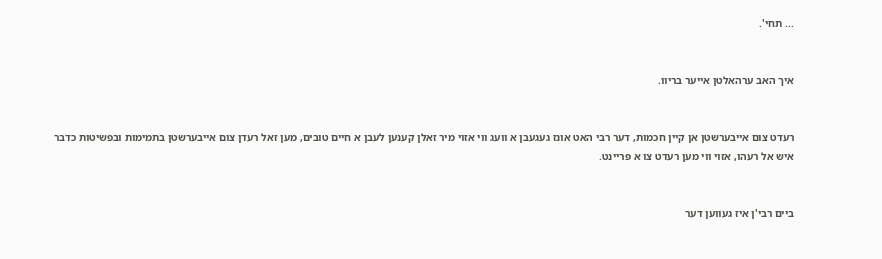... תחי'.


איך האב ערהאלטן אייער בריוו.


רעדט צום אייבערשטן אן קיין חכמות, דער רבי האט אונז געגעבן א וועג ווי אזוי מיר זאלן קענען לעבן א חיים טובים, מען זאל רעדן צום אייבערשטן בתמימות ובפשיטות כדבר איש אל רעהו, אזוי ווי מען רעדט צו א פריינט.


ביים רבי'ן איז געווען דער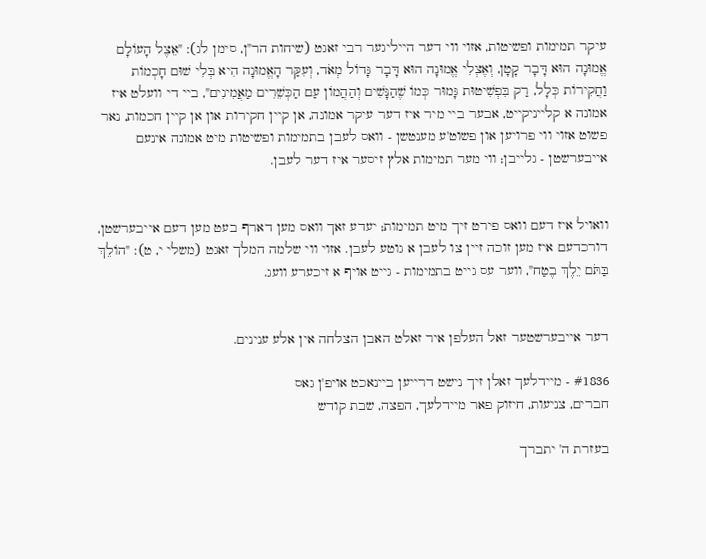עיקר תמימות ופשיטות, אזוי ווי דער הייליגער רבי זאגט (שיחות הר"ן, סימן לג): "אֵצֶל הָעוֹלָם אֱמוּנָה הוּא דָּבָר קָטָן, וְאֶצְלִי אֱמוּנָה הוּא דָּבָר גָּדוֹל מְאֹד, וְעִקַּר הָאֱמוּנָה הִיא בְּלִי שׁוּם חָכְמוֹת וַחֲקִירוֹת כְּלָל, רַק בִּפְשִׁיטוּת גָּמוּר כְּמוֹ שֶׁהַנָּשִׁים וְהַהֲמוֹן עַם הַכְּשֵׁרִים מַאֲמִינִים", ביי די וועלט איז אמונה א קלייניקייט, אבער ביי מיר איז דער עיקר אמונה, אן קיין חקירות און אן קיין חכמות, נאר פשוט אזוי ווי פרויען און פשוט'ע מענטשן - וואס לעבן בתמימות ופשיטות מיט אמונה אינעם אייבערשטן - גלייבן; ווי מער תמימות אלץ זיסער איז דער לעבן.


וואויל איז דעם וואס פירט זיך מיט תמימות; יעדע זאך וואס מען דארף בעט מען דעם אייבערשטן, דורכדעם איז מען זוכה זיין צו לעבן א גוטע לעבן. אזוי ווי שלמה המלך זאגט (משלי י, ט): "הוֹלֵךְ בַּתֹּם יֵלֶךְ בֶטַח", ווער עס גייט בתמימות - גייט אויף א זיכערע וועג.


דער אייבערשטער זאל העלפן איר זאלט האבן הצלחה אין אלע ענינים.

#1836 - מיידלעך זאלן זיך נישט דרייען ביינאכט אויפ'ן גאס
חברים, צניעות, חיזוק פאר מיידלעך, הפצה, שבת קודש

בעזרת ה' יתברך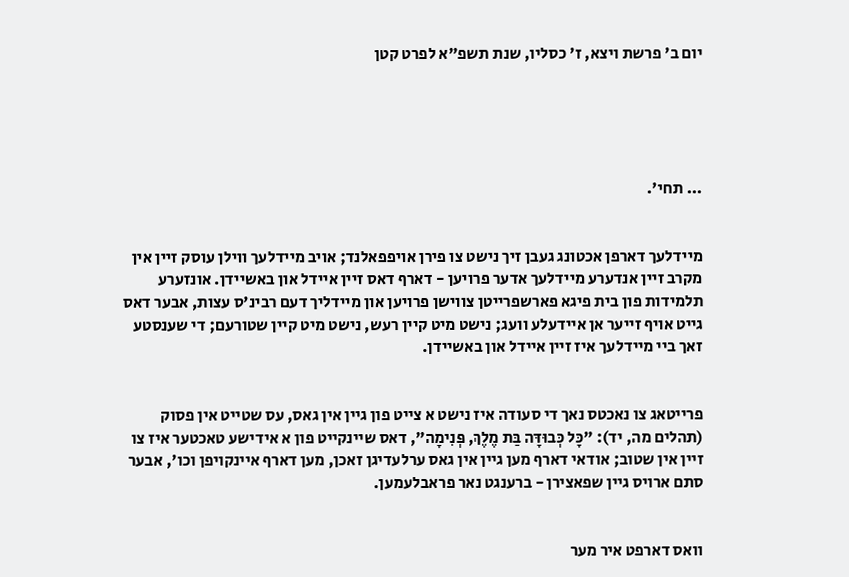יום ב' פרשת ויצא, ז' כסליו, שנת תשפ"א לפרט קטן





... תחי'.


מיידלעך דארפן אכטונג געבן זיך נישט צו פירן אויפפאלנד; אויב מיידלעך ווילן עוסק זיין אין מקרב זיין אנדערע מיידלעך אדער פרויען - דארף דאס זיין איידל און באשיידן. אונזערע תלמידות פון בית פיגא פארשפרייטן צווישן פרויען און מיידליך דעם רבינ'ס עצות, אבער דאס גייט אויף זייער אן איידעלע וועג; נישט מיט קיין רעש, נישט מיט קיין שטורעם; די שענסטע זאך ביי מיידלעך איז זיין איידל און באשיידן.


פרייטאג צו נאכטס נאך די סעודה איז נישט א צייט פון גיין אין גאס, עס שטייט אין פסוק (תהלים מה, יד): "כָּל כְּבוּדָּה בַּת מֶלֶךְ, פְּנִימָה", דאס שיינקייט פון א אידישע טאכטער איז צו זיין אין שטוב; אודאי דארף מען גיין אין גאס ערלעדיגן זאכן, מען דארף איינקויפן וכו', אבער סתם ארויס גיין שפאצירן - ברענגט נאר פראבלעמען.


וואס דארפט איר מער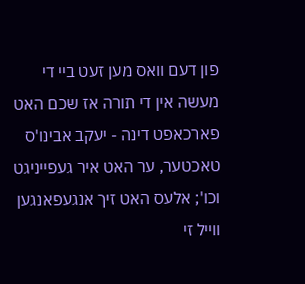פון דעם וואס מען זעט ביי די מעשה אין די תורה אז שכם האט פארכאפט דינה - יעקב אבינו'ס טאכטער, ער האט איר געפייניגט וכו'; אלעס האט זיך אנגעפאנגען ווייל זי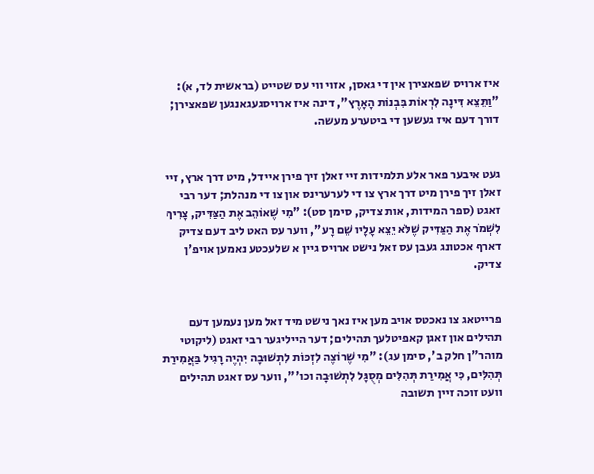איז ארויס שפאצירן אין די גאסן, אזוי ווי עס שטייט (בראשית לד, א): "וַתֵּצֵא דִּינָה לִרְאוֹת בִּבְנוֹת הָאָרֶץ", דינה איז ארויסגעגאנגען שפאצירן; דורך דעם איז געשען די ביטערע מעשה.


געט איבער פאר אלע תלמידות זיי זאלן זיך פירן איידל, מיט דרך ארץ, זיי זאלן זיך פירן מיט דרך ארץ צו די לערערינס און צו די מנהלת; דער רבי זאגט (ספר המידות, אות צדיק, סימן סט): "מִי שֶׁאוֹהֵב אֶת הַצַּדִּיק, צָרִיךְ לִשְׁמֹר אֶת הַצַּדִּיק שֶׁלֹּא יֵצֵא עָלָיו שֵׁם רָע", ווער עס האט ליב דעם צדיק דארף אכטונג געבן עס זאל נישט ארויס גיין א שלעכטע נאמען אויפ'ן צדיק.


פרייטאג צו נאכטס אויב מען איז נאך נישט מיד זאל מען נעמען דעם תהילים און זאגן קאפיטלעך תהילים; דער הייליגער רבי זאגט (ליקוטי מוהר"ן חלק ב', סימן עג): "מִי שֶׁרוֹצֶה לִזְכּוֹת לִתְשׁוּבָה יִהְיֶה רָגִיל בַּאֲמִירַת תְּהִלִּים, כִּי אֲמִירַת תְּהִלִּים מְסֻגָּל לִתְשׁוּבָה וכו'", ווער עס זאגט תהילים וועט זוכה זיין תשובה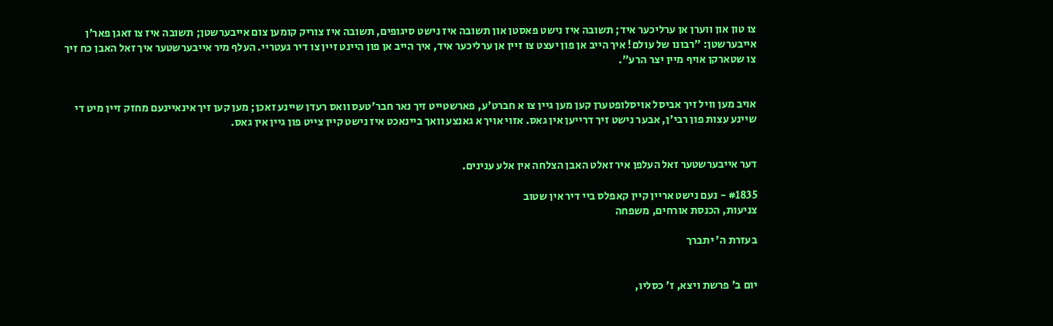צו טון און ווערן אן ערליכער איד; תשובה איז נישט פאסטן און תשובה איז נישט סיגופים, תשובה איז צוריק קומען צום אייבערשטן; תשובה איז צו זאגן פאר'ן אייבערשטן: "רבונו של עולם! איך הייב אן פון יעצט צו זיין אן ערליכער איד, איך הייב אן פון היינט זיין צו דיר געטריי. העלף מיר אייבערשטער איך זאל האבן כח זיך צו שטארקן אויף מיין יצר הרע".


אויב מען וויל זיך אביסל אויסלופטערן קען מען גיין צו א חברט'ע, פארשטייט זיך נאר חבר'טעס וואס רעדן שיינע זאכן; מען קען זיך אינאיינעם מחזק זיין מיט די שיינע עצות פון רבי'ן, אבער נישט זיך דרייען אין גאס. אזוי אויך א גאנצע וואך ביינאכט איז נישט קיין צייט פון גיין אין גאס.


דער אייבערשטער זאל העלפן איר זאלט האבן הצלחה אין אלע ענינים.

#1835 - נעם נישט אריין קיין קאפלס ביי דיר אין שטוב
צניעות, הכנסת אורחים, משפחה

בעזרת ה' יתברך


יום ב' פרשת ויצא, ז' כסליו,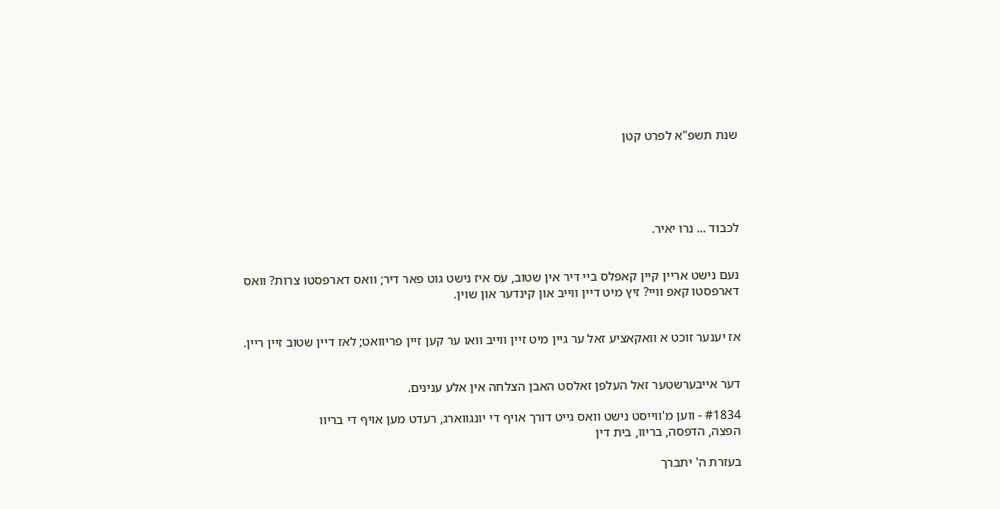שנת תשפ"א לפרט קטן





לכבוד ... נרו יאיר.


נעם נישט אריין קיין קאפלס ביי דיר אין שטוב, עס איז נישט גוט פאר דיר; וואס דארפסטו צרות? וואס דארפסטו קאפ וויי? זיץ מיט דיין ווייב און קינדער און שוין.


אז יענער זוכט א וואקאציע זאל ער גיין מיט זיין ווייב וואו ער קען זיין פריוואט; לאז דיין שטוב זיין ריין.


דער אייבערשטער זאל העלפן זאלסט האבן הצלחה אין אלע ענינים.

#1834 - ווען מ'ווייסט נישט וואס גייט דורך אויף די יונגווארג, רעדט מען אויף די בריוו
הפצה, הדפסה, בריוו, בית דין

בעזרת ה' יתברך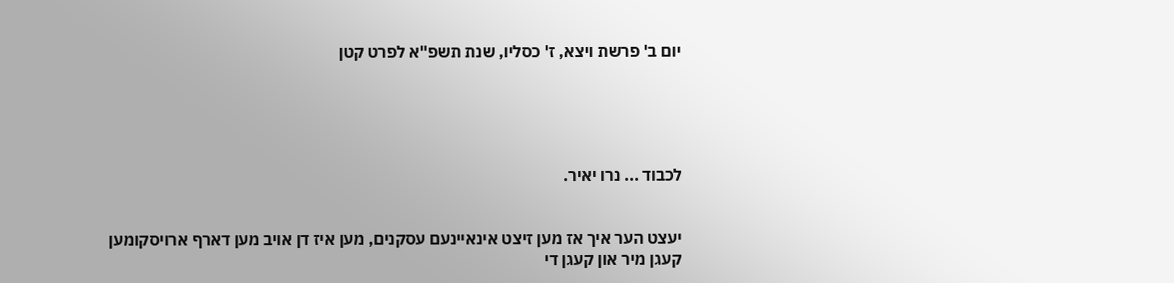יום ב' פרשת ויצא, ז' כסליו, שנת תשפ"א לפרט קטן





לכבוד ... נרו יאיר.


יעצט הער איך אז מען זיצט אינאיינעם עסקנים, מען איז דן אויב מען דארף ארויסקומען קעגן מיר און קעגן די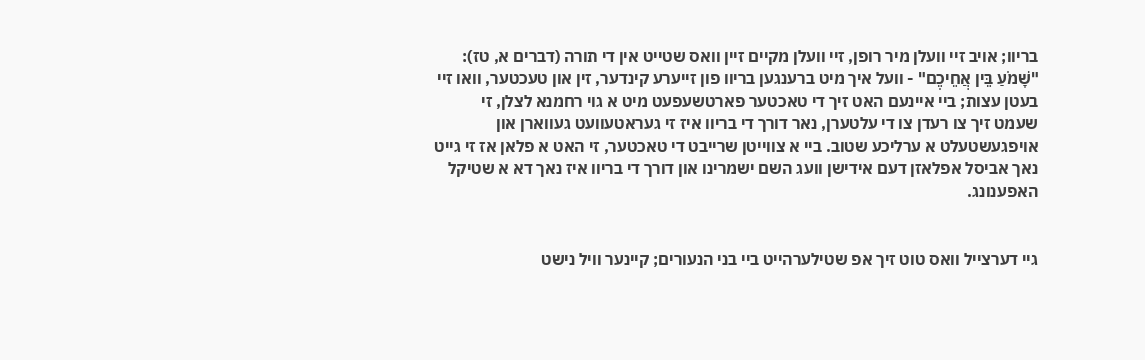בריוו; אויב זיי וועלן מיר רופן, זיי וועלן מקיים זיין וואס שטייט אין די תורה (דברים א, טז): "שָׁמֹעַ בֵּין אֲחֵיכֶם" - וועל איך מיט ברענגען בריוו פון זייערע קינדער, זין און טעכטער, וואו זיי בעטן עצות; ביי איינעם האט זיך די טאכטער פארטשעפעט מיט א גוי רחמנא לצלן, זי שעמט זיך צו רעדן צו די עלטערן, נאר דורך די בריוו איז זי געראטעוועט געווארן און אויפגעשטעלט א ערליכע שטוב. ביי א צווייטן שרייבט די טאכטער, זי האט א פלאן אז זי גייט נאך אביסל אפלאזן דעם אידישן וועג השם ישמרינו און דורך די בריוו איז נאך דא א שטיקל האפענונג.


גיי דערצייל וואס טוט זיך אפ שטילערהייט ביי בני הנעורים; קיינער וויל נישט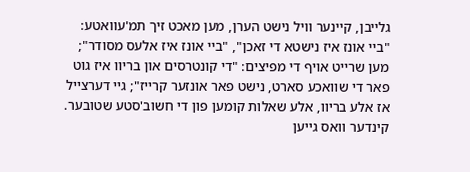גלייבן, קיינער וויל נישט הערן, מען מאכט זיך תמ'עוואטע: "ביי אונז איז נישטא די זאכן", "ביי אונז איז אלעס מסודר"; מען שרייט אויף די מפיצים: "די קונטרסים און בריוו איז גוט פאר די שוואכע סארט, נישט פאר אונזער קרייז"; גיי דערצייל אז אלע בריוו, אלע שאלות קומען פון די חשוב'סטע שטובער. קינדער וואס גייען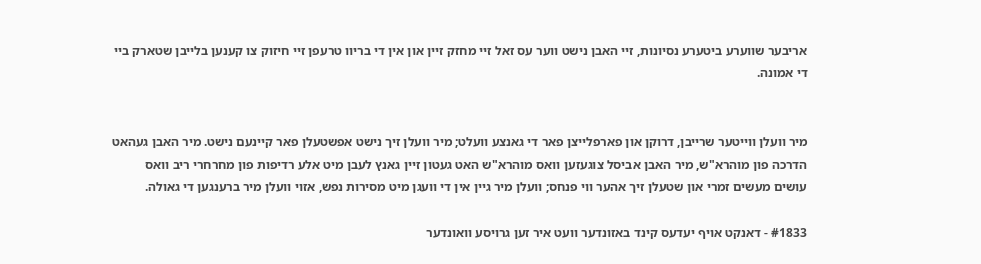אריבער שווערע ביטערע נסיונות, זיי האבן נישט ווער עס זאל זיי מחזק זיין און אין די בריוו טרעפן זיי חיזוק צו קענען בלייבן שטארק ביי די אמונה.


מיר וועלן ווייטער שרייבן, דרוקן און פארפלייצן פאר די גאנצע וועלט; מיר וועלן זיך נישט אפשטעלן פאר קיינעם נישט. מיר האבן געהאט הדרכה פון מוהרא"ש, מיר האבן אביסל צוגעזען וואס מוהרא"ש האט געטון זיין גאנץ לעבן מיט אלע רדיפות פון מחרחרי ריב וואס עושים מעשים זמרי און שטעלן זיך אהער ווי פנחס; וועלן מיר גיין אין די וועגן מיט מסירות נפש, אזוי וועלן מיר ברענגען די גאולה.

#1833 - דאנקט אויף יעדעס קינד באזונדער וועט איר זען גרויסע וואונדער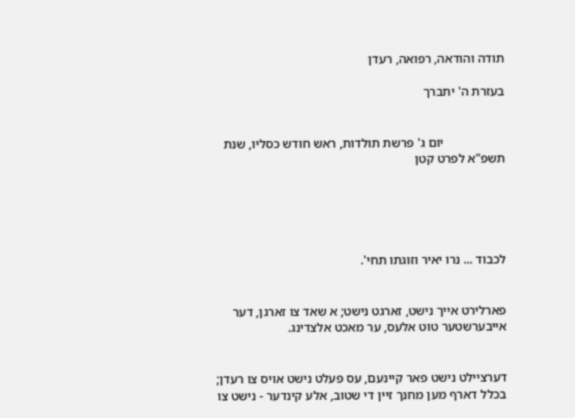תודה והודאה, רפואה, רעדן

בעזרת ה' יתברך


                   יום ג' פרשת תולדות, ראש חודש כסליו, שנת תשפ"א לפרט קטן





לכבוד ... נרו יאיר וזוגתו תחי'.


פארלירט אייך נישט, זארגט נישט; א שאד צו זארגן, דער אייבערשטער טוט אלעס, ער מאכט אלצדינג.


דערציילט נישט פאר קיינעם, עס פעלט נישט אויס צו רעדן; בכלל דארף מען מחנך זיין די שטוב, אלע קינדער - נישט צו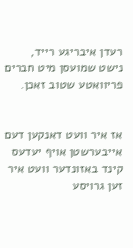רעדן איבריגע רייד, נישט שמועסן מיט חברים פריוואטע שטוב זאכן.


אז איר וועט דאנקען דעם אייבערשטן אויף יעדעס קינד באזונדער וועט איר זען גרויסע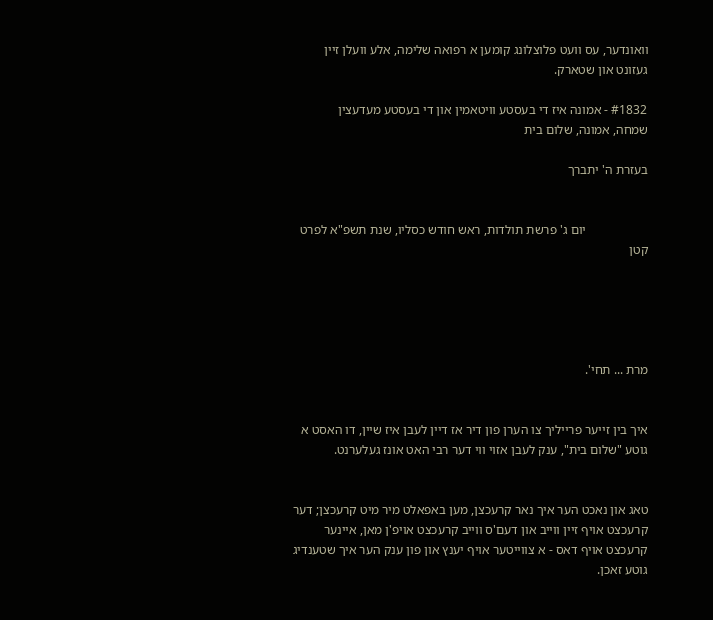וואונדער, עס וועט פלוצלונג קומען א רפואה שלימה, אלע וועלן זיין געזונט און שטארק.

#1832 - אמונה איז די בעסטע וויטאמין און די בעסטע מעדעצין
שמחה, אמונה, שלום בית

בעזרת ה' יתברך


                   יום ג' פרשת תולדות, ראש חודש כסליו, שנת תשפ"א לפרט קטן





מרת ... תחי'.


איך בין זייער פרייליך צו הערן פון דיר אז דיין לעבן איז שיין, דו האסט א גוטע "שלום בית", ענק לעבן אזוי ווי דער רבי האט אונז געלערנט.


טאג און נאכט הער איך נאר קרעכצן, מען באפאלט מיר מיט קרעכצן; דער קרעכצט אויף זיין ווייב און דעם'ס ווייב קרעכצט אויפ'ן מאן, איינער קרעכצט אויף דאס - א צווייטער אויף יענץ און פון ענק הער איך שטענדיג גוטע זאכן.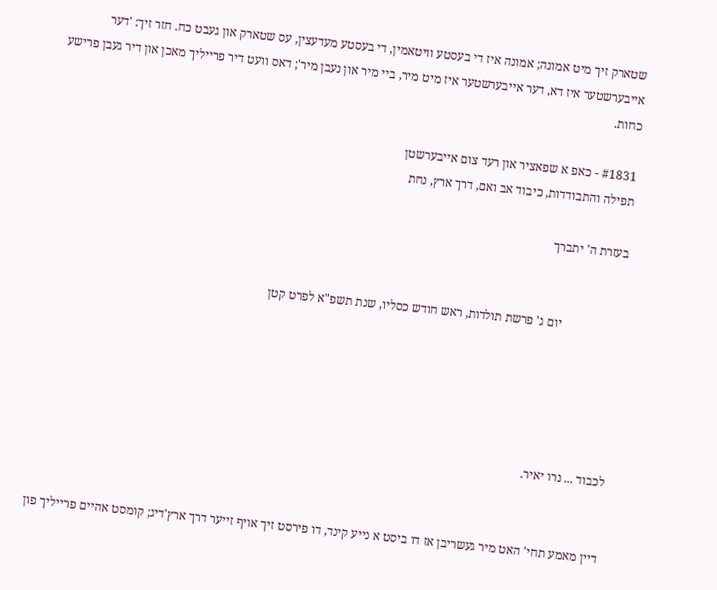שטארק זיך מיט אמונה; אמונה איז די בעסטע וויטאמין, די בעסטע מעדעצין, עס שטארק און געבט כח. חזר זיך: 'דער אייבערשטער איז דא, דער אייבערשטער איז מיט מיר, ביי מיר און נעבן מיר'; דאס וועט דיר פרייליך מאכן און דיר געבן פרישע כחות.

#1831 - כאפ א שפאציר און רעד צום אייבערשטן
תפילה והתבודדות, כיבוד אב ואם, דרך ארץ, נחת

בעזרת ה' יתברך


                   יום ג' פרשת תולדות, ראש חודש כסליו, שנת תשפ"א לפרט קטן





לכבוד ... נרו יאיר.


דיין מאמע תחי' האט מיר געשריבן אז דו ביסט א נייע קינד, דו פירסט זיך אויף זייער דרך ארץ'דיג; קומסט אהיים פרייליך פון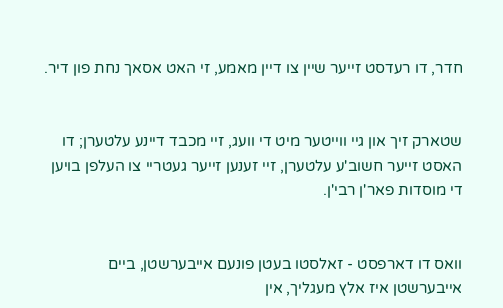חדר, דו רעדסט זייער שיין צו דיין מאמע, זי האט אסאך נחת פון דיר.


שטארק זיך און גיי ווייטער מיט די וועג, זיי מכבד דיינע עלטערן; דו האסט זייער חשוב'ע עלטערן, זיי זענען זייער געטריי צו העלפן בויען די מוסדות פאר'ן רבי'ן.


וואס דו דארפסט - זאלסטו בעטן פונעם אייבערשטן, ביים אייבערשטן איז אלץ מעגליך, אין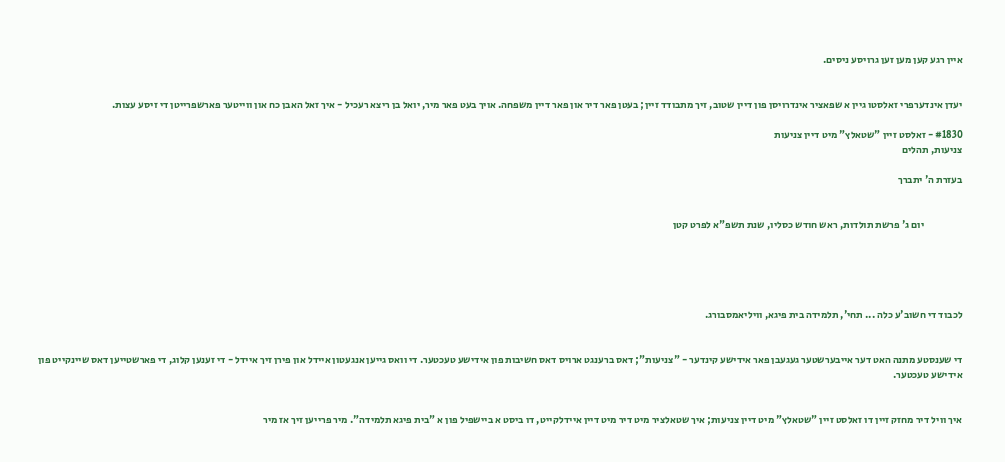איין רגע קען מען זען גרויסע ניסים.


יעדן אינדערפרי זאלסטו גיין א שפאציר אינדרויסן פון דיין שטוב, זיך מתבודד זיין; בעטן פאר דיר און פאר דיין משפחה. אויך בעט פאר מיר, יואל בן ריצא רעכיל - איך זאל האבן כח און ווייטער פארשפרייטן די זיסע עצות.

#1830 - זאלסט זיין "שטאלץ" מיט דיין צניעות
צניעות, תהלים

בעזרת ה' יתברך


                   יום ג' פרשת תולדות, ראש חודש כסליו, שנת תשפ"א לפרט קטן





לכבוד די חשוב'ע כלה ... תחי', תלמידה בית פיגא, וויליאמסבורג.


די שענסטע מתנה האט דער אייבערשטער געגעבן פאר אידישע קינדער - "צניעות"; דאס ברענגט ארויס דאס חשיבות פון אידישע טעכטער. די וואס גייען אנגעטון איידל און פירן זיך איידל - די זענען קלוג, די פארשטייען דאס שיינקייט פון אידישע טעכטער.


איך וויל דיר מחזק זיין דו זאלסט זיין "שטאלץ" מיט דיין צניעות; איך שטאלציר מיט דיר מיט דיין איידלקייט, דו ביסט א ביישפיל פון א "בית פיגא תלמידה". מיר פרייען זיך אז מיר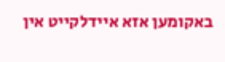באקומען אזא איידלקייט אין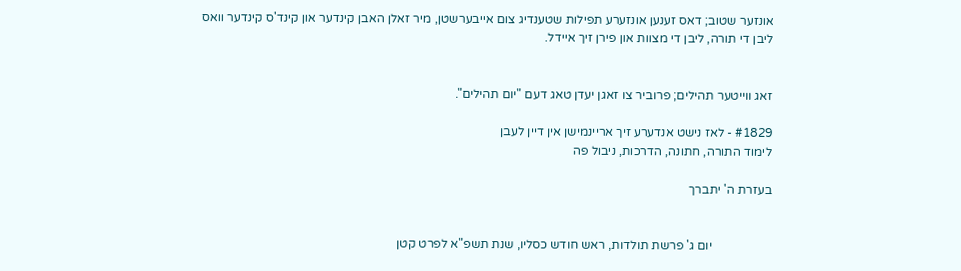אונזער שטוב; דאס זענען אונזערע תפילות שטענדיג צום אייבערשטן, מיר זאלן האבן קינדער און קינד'ס קינדער וואס ליבן די תורה, ליבן די מצוות און פירן זיך איידל.


זאג ווייטער תהילים; פרוביר צו זאגן יעדן טאג דעם "יום תהילים".

#1829 - לאז נישט אנדערע זיך אריינמישן אין דיין לעבן
לימוד התורה, חתונה, הדרכות, ניבול פה

בעזרת ה' יתברך


                   יום ג' פרשת תולדות, ראש חודש כסליו, שנת תשפ"א לפרט קטן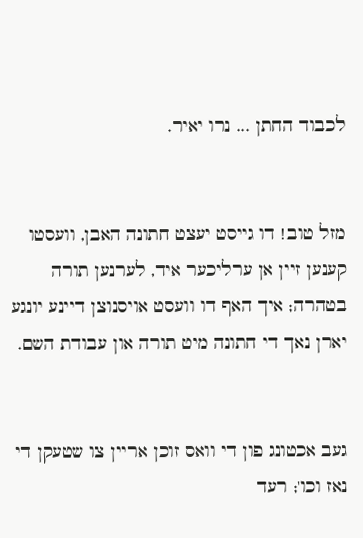לכבוד החתן ... נרו יאיר.


מזל טוב! דו גייסט יעצט חתונה האבן, וועסטו קענען זיין אן ערליכער איד, לערנען תורה בטהרה; איך האף דו וועסט אויסנוצן דיינע יונגע יארן נאך די חתונה מיט תורה און עבודת השם.


געב אכטונג פון די וואס זוכן אריין צו שטעקן די נאז וכו'; רעד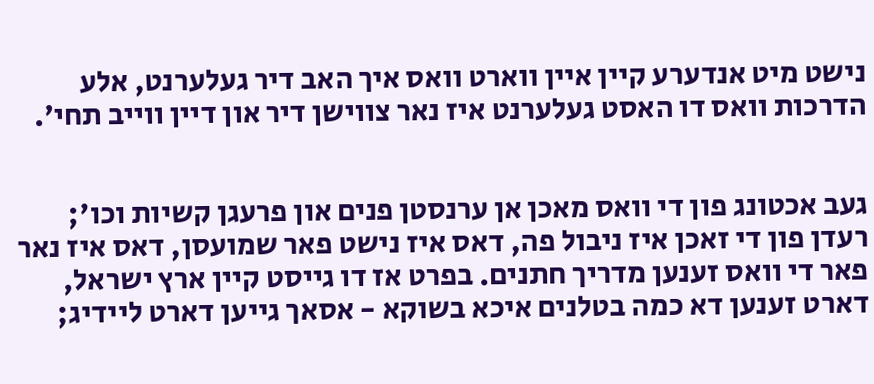נישט מיט אנדערע קיין איין ווארט וואס איך האב דיר געלערנט, אלע הדרכות וואס דו האסט געלערנט איז נאר צווישן דיר און דיין ווייב תחי'.


געב אכטונג פון די וואס מאכן אן ערנסטן פנים און פרעגן קשיות וכו'; רעדן פון די זאכן איז ניבול פה, דאס איז נישט פאר שמועסן, דאס איז נאר פאר די וואס זענען מדריך חתנים. בפרט אז דו גייסט קיין ארץ ישראל, דארט זענען דא כמה בטלנים איכא בשוקא - אסאך גייען דארט ליידיג;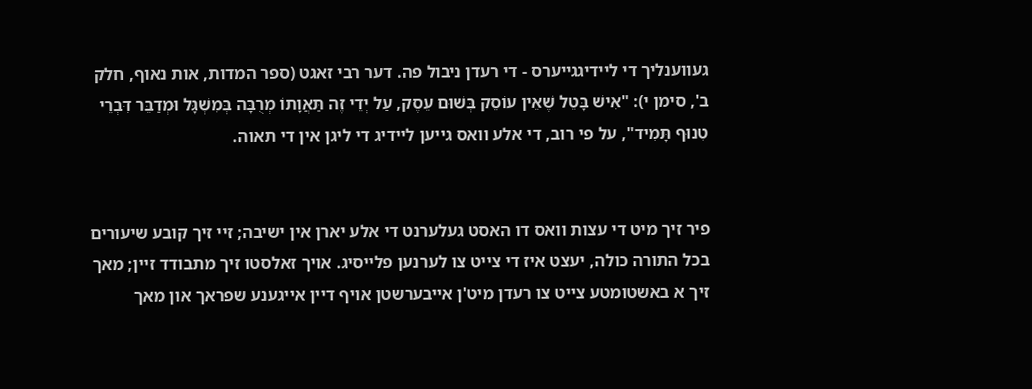געווענליך די ליידיגגייערס - די רעדן ניבול פה. דער רבי זאגט (ספר המדות, אות נאוף, חלק ב', סימן י): "אִישׁ בָּטֵל שֶׁאֵין עוֹסֵק בְּשׁוּם עֵסֶק, עַל יְדֵי זֶה תַּאֲוָתוֹ מְרֻבָּה בְּמִשְׁגָּל וּמְדַבֵּר דִּבְרֵי טִנוּף תָּמִיד", על פי רוב, די אלע וואס גייען ליידיג די ליגן אין די תאוה.


פיר זיך מיט די עצות וואס דו האסט געלערנט די אלע יארן אין ישיבה; זיי זיך קובע שיעורים בכל התורה כולה, יעצט איז די צייט צו לערנען פלייסיג. אויך זאלסטו זיך מתבודד זיין; מאך זיך א באשטומטע צייט צו רעדן מיט'ן אייבערשטן אויף דיין אייגענע שפראך און מאך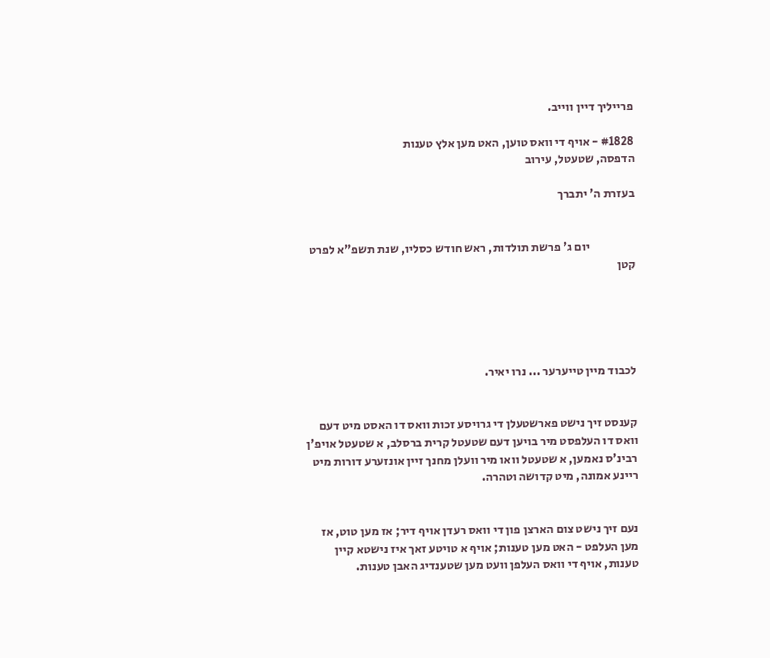פרייליך דיין ווייב.

#1828 - אויף די וואס טוען, האט מען אלץ טענות
הדפסה, שטעטל, עירוב

בעזרת ה' יתברך


                   יום ג' פרשת תולדות, ראש חודש כסליו, שנת תשפ"א לפרט קטן





לכבוד מיין טייערער ... נרו יאיר.


קענסט זיך נישט פארשטעלן די גרויסע זכות וואס דו האסט מיט דעם וואס דו העלפסט מיר בויען דעם שטעטל קרית ברסלב, א שטעטל אויפ'ן רבינ'ס נאמען, א שטעטל וואו מיר וועלן מחנך זיין אונזערע דורות מיט ריינע אמונה, מיט קדושה וטהרה.


נעם זיך נישט צום הארצן פון די וואס רעדן אויף דיר; אז מען טוט, אז מען העלפט - האט מען טענות; אויף א טויטע זאך איז נישטא קיין טענות, אויף די וואס העלפן וועט מען שטענדיג האבן טענות.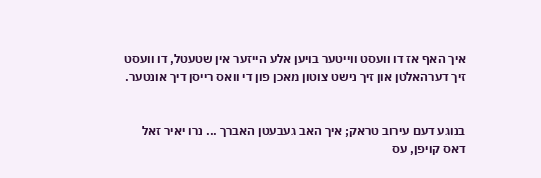איך האף אז דו וועסט ווייטער בויען אלע הייזער אין שטעטל, דו וועסט זיך דערהאלטן און זיך נישט צוטון מאכן פון די וואס רייסן דיך אונטער.


בנוגע דעם עירוב טראק; איך האב געבעטן האברך ... נרו יאיר זאל דאס קויפן, עס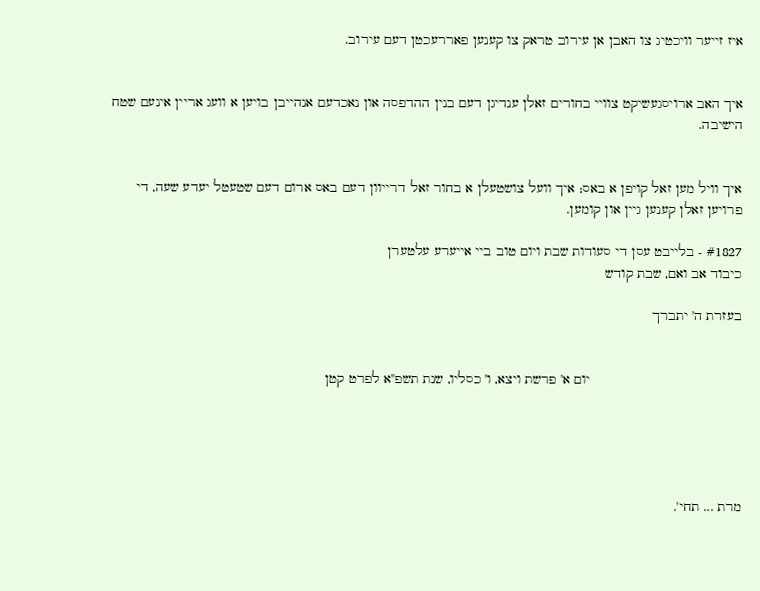איז זייער וויכטיג צו האבן אן עירוב טראק צו קענען פאררעכטן דעם עירוב.


איך האב ארויסגעשיקט צוויי בחורים זאלן ענדיגן דעם בנין ההדפסה און נאכדעם אנהייבן בויען א וועג אריין אינעם שטח הישיבה.


איך וויל מען זאל קויפן א באס; איך וועל צושטעלן א בחור זאל דרייוון דעם באס ארום דעם שטעטל יעדע שעה, די פרויען זאלן קענען גיין און קומען.

#1827 - בלייבט עסן די סעודות שבת ויום טוב ביי אייערע עלטערן
כיבוד אב ואם, שבת קודש

בעזרת ה' יתברך


                                     יום א' פרשת ויצא, ו' כסליו, שנת תשפ"א לפרט קטן





מרת ... תחי'.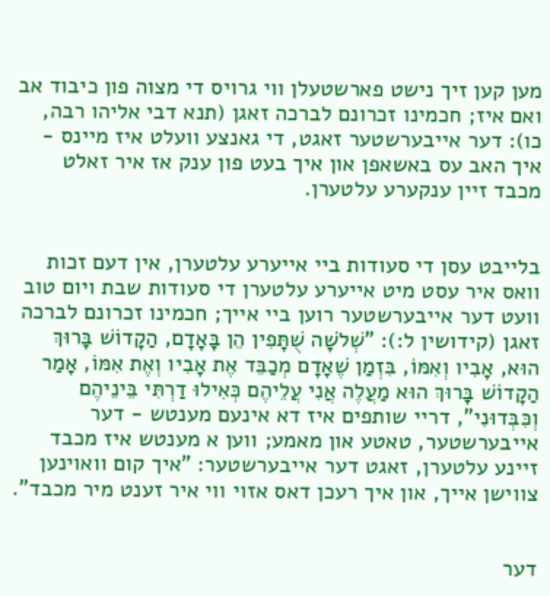מען קען זיך נישט פארשטעלן ווי גרויס די מצוה פון כיבוד אב ואם איז; חכמינו זכרונם לברכה זאגן (תנא דבי אליהו רבה, כו): דער אייבערשטער זאגט, די גאנצע וועלט איז מיינס - איך האב עס באשאפן און איך בעט פון ענק אז איר זאלט מכבד זיין ענקערע עלטערן.


בלייבט עסן די סעודות ביי אייערע עלטערן, אין דעם זכות וואס איר עסט מיט אייערע עלטערן די סעודות שבת ויום טוב וועט דער אייבערשטער רוען ביי אייך; חכמינו זכרונם לברכה זאגן (קידושין ל:): "שְׁלֹשָׁה שֻׁתָּפִין הֵן בָּאָדָם, הַקָדוֹשׁ בָּרוּךְ הוּא, אָבִיו וְאִמּוֹ, בִּזְמַן שֶׁאָדָם מְכַבֵּד אֶת אָבִיו וְאֶת אִמּוֹ, אָמַר הַקָדוֹשׁ בָּרוּךְ הוּא מַעֲלֶה אֲנִי עֲלֵיהֶם כְּאִילוּ דַרְתִּי בֵּינֵיהֶם וְכִּבְּדוּנִי", דריי שותפים איז דא אינעם מענטש - דער אייבערשטער, טאטע און מאמע; ווען א מענטש איז מכבד זיינע עלטערן, זאגט דער אייבערשטער: "איך קום וואוינען צווישן אייך, און איך רעכן דאס אזוי ווי איר זענט מיר מכבד".


דער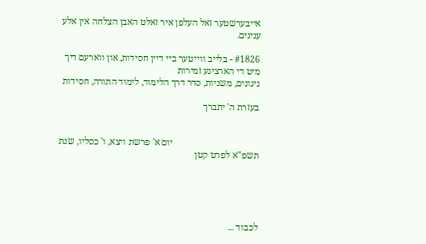אייבערשטער זאל העלפן איר זאלט האבן הצלחה אין אלע ענינים.

#1826 - בלייב ווייטער ביי דיין חסידות, און ווארעם דיך מיט די הארציגע זמירות
ניגונים, משניות, סדר דרך הלימוד, לימוד התורה, חסידות

בעזרת ה' יתברך


                                     יום א' פרשת ויצא, ו' כסליו, שנת תשפ"א לפרט קטן





לכבוד ...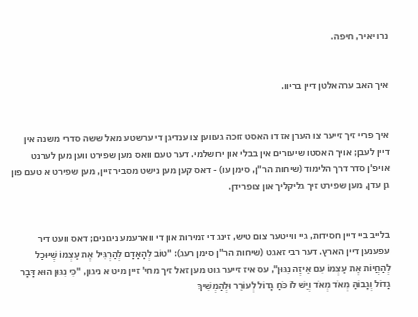נרו יאיר, חיפה.


איך האב ערהאלטן דיין בריוו.


איך פריי זיך זייער צו הערן אז דו האסט זוכה געווען צו ענדיגן די ערשטע מאל ששה סדרי משנה אין דיין לעבן; אויך האסטו שיעורים אין בבלי און ירושלמי. דער טעם וואס מען שפירט ווען מען לערנט אויפ'ן סדר דרך הלימוד (שיחות הר"ן, סימן עו) - דאס קען מען נישט מסביר זיין, מען שפירט א טעם פון גן עדן, מען שפירט זיך גליקליך און צופרידן.


בלייב ביי דיין חסידות, גיי ווייטער צום טיש, זינג די זמירות און די ווארעמע ניגונים; דאס וועט דיר עפענען דיין הארץ. דער רבי זאגט (שיחות הר"ן סימן רעג): "טוֹב לְהָאָדָם לְהַרְגִּיל אֶת עַצְמוֹ שֶׁיּוּכַל לְהַחֲיוֹת אֶת עַצְמוֹ עִם אֵיזֶה נִגּוּן", עס איז זייער גוט מען זאל זיך מחי' זיין מיט א ניגון, "כִּי נִגּוּן הוּא דָּבָר גָדוֹל וְגָבוֹהַּ מְאֹד מְאֹד וְיֵשׁ לוֹ כֹּחַ גָדוֹל לְעוֹרֵר וּלְהַמְשִׁיךְ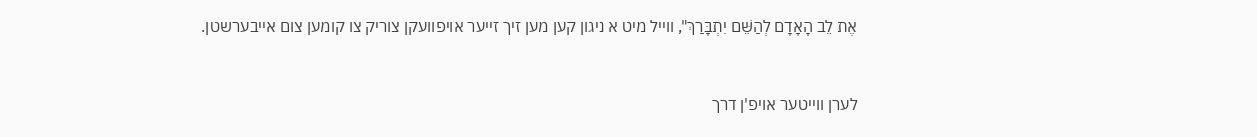אֶת לֵב הָאָדָם לְהַשֵּׁם יִתְבָּרַךְ", ווייל מיט א ניגון קען מען זיך זייער אויפוועקן צוריק צו קומען צום אייבערשטן.


לערן ווייטער אויפ'ן דרך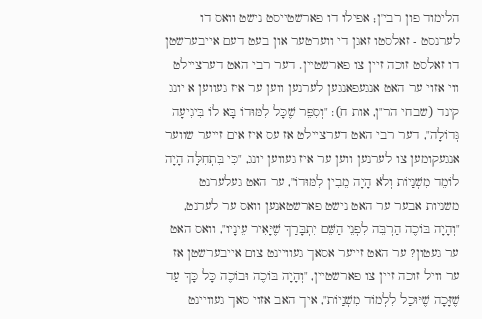הלימוד פון רבי'ן; אפילו דו פארשטייסט נישט וואס דו לערנסט - זאלסטו זאגן די ווערטער און בעט דעם אייבערשטן דו זאלסט זוכה זיין צו פארשטיין. דער רבי האט דערציילט ווי אזוי ער האט אנגעפאנגען לערנען ווען ער איז געווען א יונג קינד (שבחי הר"ן, אות ח): "וְסִפֵּר שֶׁכָּל לִמּוּדוֹ בָּא לוֹ בִּיגִיעָה גְּדוֹלָה", דער רבי האט דערציילט אז עס איז אים זייער שווער אנגעקומען צו לערנען ווען ער איז געווען יונג, "כִּי בִּתְחִלָּה הָיָה לוֹמֵד מִשְׁנַיוֹת וְלֹא הָיָה מֵבִין לִמּוּדוֹ", ער האט געלערנט משניות אבער ער האט נישט פארשטאנען וואס ער לערנט, "וְהָיָה בּוֹכֶה הַרְבֵּה לִפְנֵי הַשֵּׁם יִתְבָּרַךְ שֶׁיָּאִיר עֵינָיו", וואס האט ער געטון? ער האט זייער אסאך געוויינט צום אייבערשטן אז ער וויל זוכה זיין צו פארשטיין, "וְהָיָה בּוֹכֶה וּבוֹכֶה כָּל כָּךְ עַד שֶׁזָּכָה שֶׁיּוּכַל לִלְמוֹד מִשְׁנַיוֹת", איך האב אזוי סאך געוויינט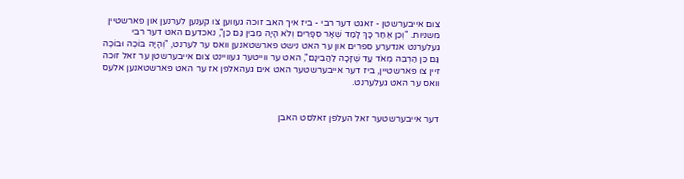צום אייבערשטן - זאגט דער רבי - ביז איך האב זוכה געווען צו קענען לערנען און פארשטיין משניות. "וְכֵן אַחַר כָּךְ לָמַד שְׁאָר סְפָרִים וְלֹא הָיָה מֵבִין גַּם כֵּן", נאכדעם האט דער רבי געלערנט אנדערע ספרים און ער האט נישט פארשטאנען וואס ער לערנט, "וְהָיָה בּוֹכֶה וּבוֹכֶה גַּם כֵּן הַרְבֵּה מְאֹד עַד שֶׁזָּכָה לַהֲבִינָם", האט ער ווייטער געוויינט צום אייבערשטן ער זאל זוכה זיין צו פארשטיין, ביז דער אייבערשטער האט אים געהאלפן אז ער האט פארשטאנען אלעס וואס ער האט געלערנט.


דער אייבערשטער זאל העלפן זאלסט האבן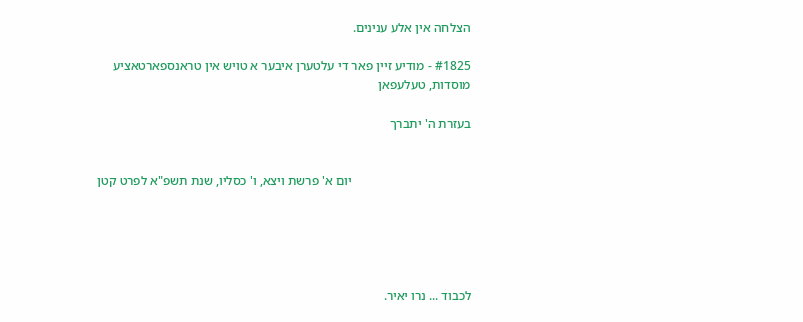הצלחה אין אלע ענינים.

#1825 - מודיע זיין פאר די עלטערן איבער א טויש אין טראנספארטאציע
מוסדות, טעלעפאן

בעזרת ה' יתברך


                                     יום א' פרשת ויצא, ו' כסליו, שנת תשפ"א לפרט קטן





לכבוד ... נרו יאיר.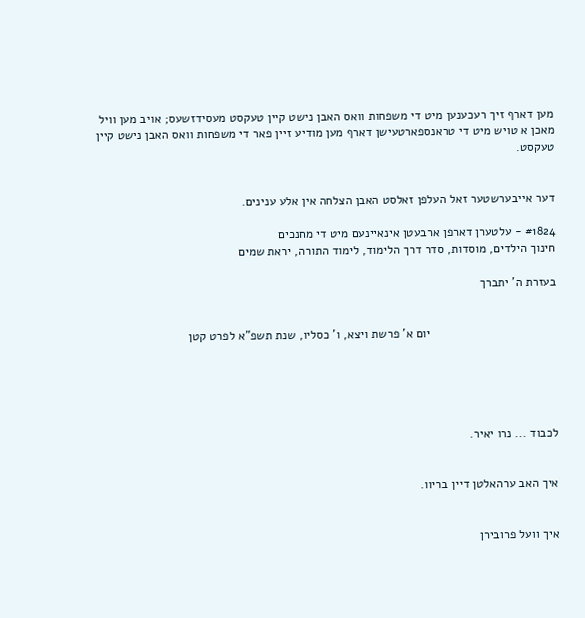מען דארף זיך רעכענען מיט די משפחות וואס האבן נישט קיין טעקסט מעסידזשעס; אויב מען וויל מאכן א טויש מיט די טראנספארטעישן דארף מען מודיע זיין פאר די משפחות וואס האבן נישט קיין טעקסט.


דער אייבערשטער זאל העלפן זאלסט האבן הצלחה אין אלע ענינים.

#1824 - עלטערן דארפן ארבעטן אינאיינעם מיט די מחנכים
חינוך הילדים, מוסדות, סדר דרך הלימוד, לימוד התורה, יראת שמים

בעזרת ה' יתברך


                                     יום א' פרשת ויצא, ו' כסליו, שנת תשפ"א לפרט קטן





לכבוד ... נרו יאיר.


איך האב ערהאלטן דיין בריוו.


איך וועל פרובירן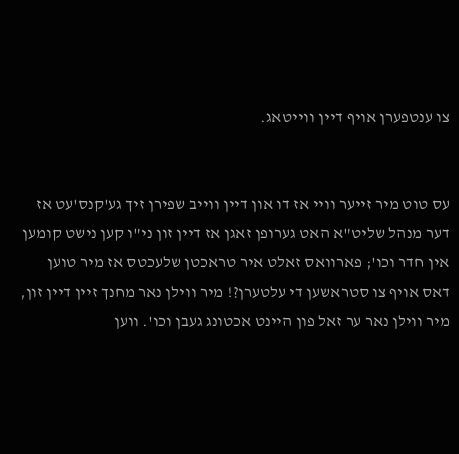צו ענטפערן אויף דיין ווייטאג.


עס טוט מיר זייער וויי אז דו און דיין ווייב שפירן זיך גע'קנס'עט אז דער מנהל שליט"א האט גערופן זאגן אז דיין זון ני"ו קען נישט קומען אין חדר וכו'; פארוואס זאלט איר טראכטן שלעכטס אז מיר טוען דאס אויף צו סטראשען די עלטערן?! מיר ווילן נאר מחנך זיין דיין זון, מיר ווילן נאר ער זאל פון היינט אכטונג געבן וכו'. ווען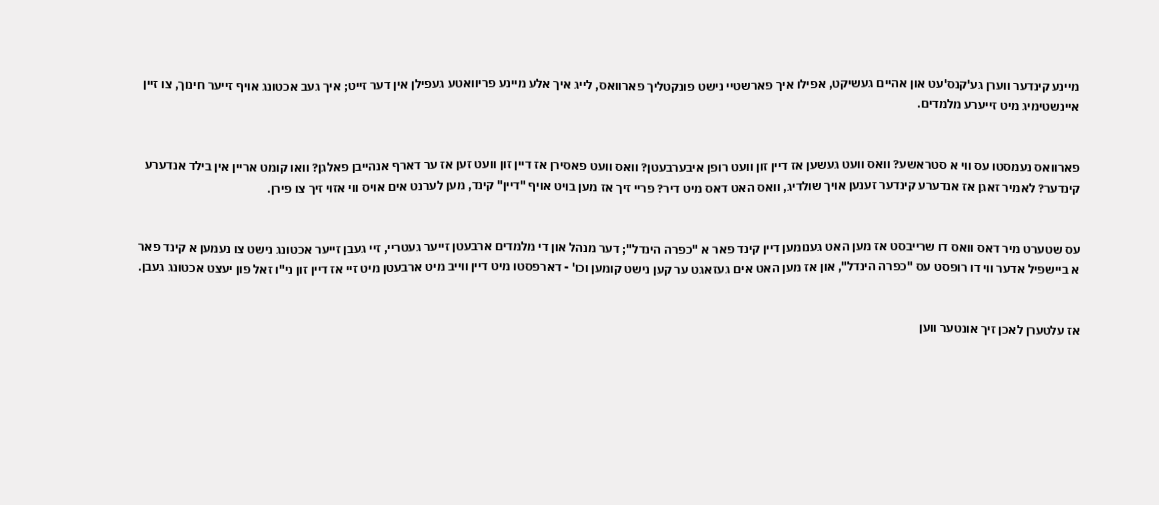מיינע קינדער ווערן גע'קנס'עט און אהיים געשיקט, אפילו איך פארשטיי נישט פונקטליך פארוואס, לייג איך אלע מיינע פריוואטע געפילן אין דער זייט; איך געב אכטונג אויף זייער חינוך, צו זיין איינשטימיג מיט זייערע מלמדים.


פארוואס נעמסטו עס ווי א סטראשע? וואס וועט געשען אז דיין זון וועט רופן איבערבעטן? וואס וועט פאסירן אז דיין זון וועט זען אז ער דארף אנהייבן פאלגן? וואו קומט אריין אין בילד אנדערע קינדער? לאמיר זאגן אז אנדערע קינדער זענען אויך שולדיג, וואס האט דאס מיט דיר? פריי זיך אז מען בויט אויף "דיין" קינד, מען לערנט אים אויס ווי אזוי זיך צו פירן.


עס שטערט מיר דאס וואס דו שרייבסט אז מען האט גענומען דיין קינד פאר א "כפרה הינדל"; דער מנהל און די מלמדים ארבעטן זייער געטריי, זיי געבן זייער אכטונג נישט צו נעמען א קינד פאר א ביישפיל אדער ווי דו רופסט עס "כפרה הינדל", און אז מען האט אים געזאגט ער קען נישט קומען וכו' - דארפסטו מיט דיין ווייב מיט ארבעטן מיט זיי אז דיין זון ני"ו זאל פון יעצט אכטונג געבן.


אז עלטערן לאכן זיך אונטער ווען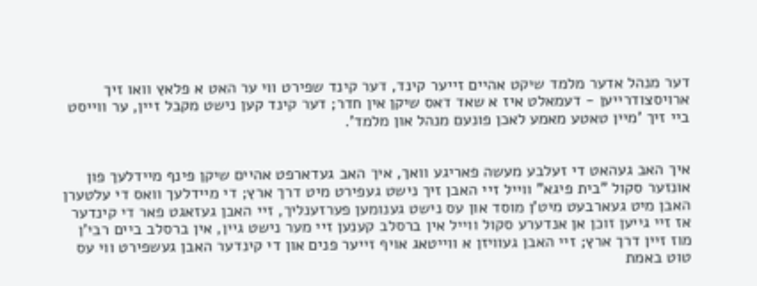דער מנהל אדער מלמד שיקט אהיים זייער קינד, דער קינד שפירט ווי ער האט א פלאץ וואו זיך ארויסצודרייען - דעמאלט איז א שאד דאס שיקן אין חדר; דער קינד קען נישט מקבל זיין, ער ווייסט ביי זיך 'מיין טאטע מאמע לאכן פונעם מנהל און מלמד'.


איך האב געהאט די זעלבע מעשה פאריגע וואך, איך האב געדארפט אהיים שיקן פינף מיידלעך פון אונזער סקול "בית פיגא" ווייל זיי האבן זיך נישט געפירט מיט דרך ארץ; די מיידלעך וואס די עלטערן האבן מיט געארבעט מיט'ן מוסד און עס נישט גענומען פערזענליך, זיי האבן געזאגט פאר די קינדער אז זיי גייען זוכן אן אנדערע סקול ווייל אין ברסלב קענען זיי מער נישט גיין, אין ברסלב ביים רבי'ן מוז זיין דרך ארץ; זיי האבן געוויזן א ווייטאג אויף זייער פנים און די קינדער האבן געשפירט ווי עס טוט באמת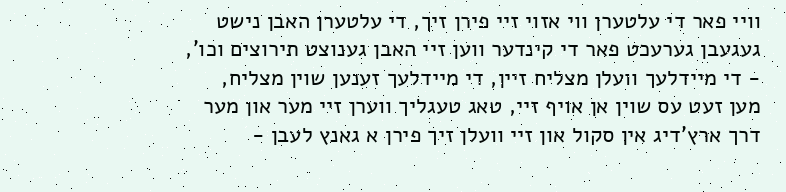וויי פאר די עלטערן ווי אזוי זיי פירן זיך, די עלטערן האבן נישט געגעבן גערעכט פאר די קינדער ווען זיי האבן גענוצט תירוצים וכו', - די מיידלעך וועלן מצליח זיין, די מיידלעך זענען שוין מצליח, מען זעט עס שוין אן אויף זיי, טאג טעגליך ווערן זיי מער און מער דרך ארץ'דיג אין סקול און זיי וועלן זיך פירן א גאנץ לעבן -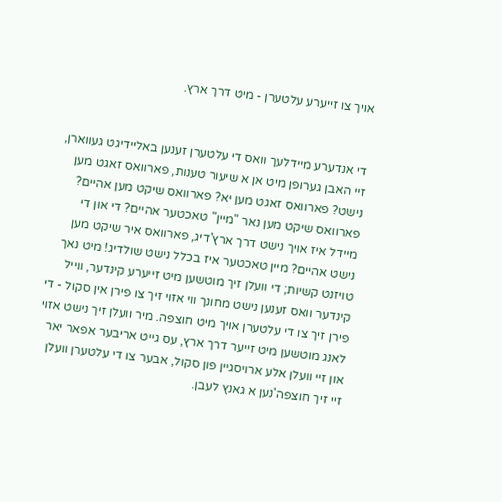אויך צו זייערע עלטערן - מיט דרך ארץ.


די אנדערע מיידלעך וואס די עלטערן זענען באליידיגט געווארן, זיי האבן גערופן מיט אן א שיעור טענות, פארוואס זאגט מען נישט? פארוואס זאגט מען יא? פארוואס שיקט מען אהיים? פארוואס שיקט מען נאר "מיין" טאכטער אהיים? די און די מיידל איז אויך נישט דרך ארץ'דיג, פארוואס איר שיקט מען נישט אהיים? מיין טאכטער איז בכלל נישט שולדיג! מיט נאך טויזנט קשיות; די וועלן זיך מוטשען מיט זייערע קינדער, ווייל קינדער וואס זענען נישט מחונך ווי אזוי זיך צו פירן אין סקול - די פירן זיך צו די עלטערן אויך מיט חוצפה. מיר וועלן זיך נישט אזוי לאנג מוטשען מיט זייער דרך ארץ, עס גייט אריבער אפאר יאר און זיי וועלן אלע ארויסגיין פון סקול, אבער צו די עלטערן וועלן זיי זיך חוצפה'נען א גאנץ לעבן.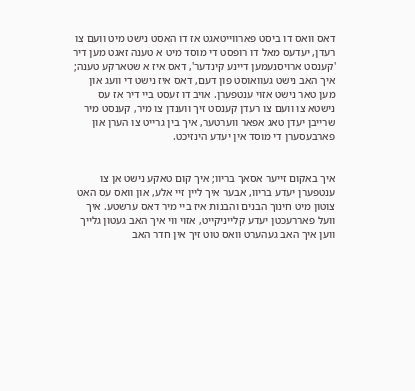דאס וואס דו ביסט פארווייטאגט אז דו האסט נישט מיט וועם צו רעדן, יעדעס מאל דו רופסט די מוסד מיט א טענה זאגט מען דיר 'קענסט ארויסנעמען דיינע קינדער', דאס איז א שטארקע טענה; איך האב נישט געוואוסט פון דעם, דאס איז נישט די וועג און מען טאר נישט אזוי ענטפערן. אויב דו זעסט ביי דיר אז עס נישטא צו וועם צו רעדן קענסט זיך ווענדן צו מיר, קענסט מיר שרייבן יעדן טאג אפאר ווערטער, איך בין גרייט צו הערן און פארבעסערן די מוסד אין יעדע הינזיכט.


איך באקום זייער אסאך בריוו; איך קום טאקע נישט אן צו ענטפערן יעדע בריוו, אבער איך ליין זיי אלע, און וואס עס האט צוטון מיט חינוך הבנים והבנות איז ביי מיר דאס ערשטע. איך וועל פאררעכטן יעדע קלייניקייט, אזוי ווי איך האב געטון גלייך ווען איך האב געהערט וואס טוט זיך אין חדר האב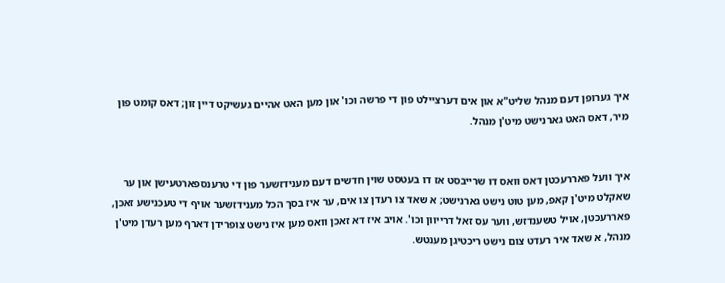איך גערופן דעם מנהל שליט"א און אים דערציילט פון די פרשה וכו' און מען האט אהיים געשיקט דיין זון; דאס קומט פון מיר, דאס האט גארנישט מיט'ן מנהל.


איך וועל פאררעכטן דאס וואס דו שרייבסט אז דו בעטסט שוין חדשים דעם מענידזשער פון די טרענספארטעישן און ער שאקלט מיט'ן קאפ, מען טוט נישט גארנישט; א שאד צו רעדן צו אים, ער איז בסך הכל מענידזשער אויף די טעכנישע זאכן, פאררעכטן, אויל טשענדזש, ווער עס זאל דרייוון וכו'. אויב איז דא זאכן וואס מען איז נישט צופרידן דארף מען רעדן מיט'ן מנהל, א שאד איר רעדט צום נישט ריכטיגן מענטש.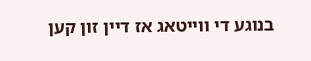בנוגע די ווייטאג אז דיין זון קען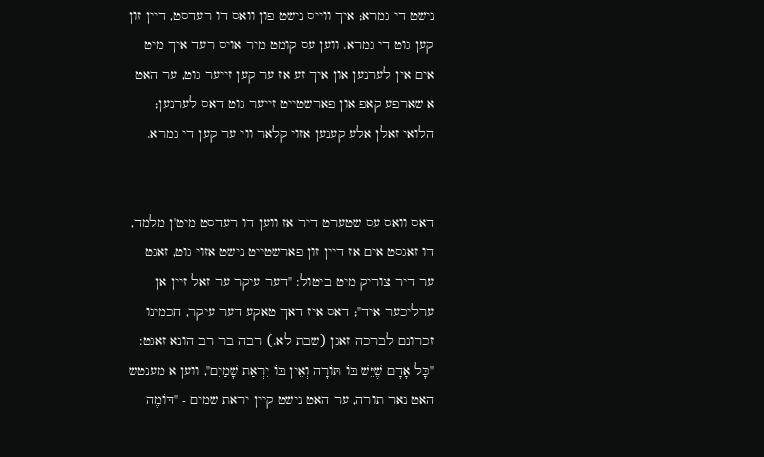נישט די גמרא; איך ווייס נישט פון וואס דו רעדסט, דיין זון קען גוט די גמרא. ווען עס קומט מיר אויס רעד איך מיט אים אין לערנען און איך זע אז ער קען זייער גוט, ער האט א שארפע קאפ און פארשטייט זייער גוט דאס לערנען; הלואי זאלן אלע קענען אזוי קלאר ווי ער קען די גמרא.


דאס וואס עס שטערט דיר אז ווען דו רעדסט מיט'ן מלמד, דו זאגסט אים אז דיין זון פארשטייט נישט אזוי גוט, זאגט ער דיר צוריק מיט ביטול: "דער עיקר ער זאל זיין אן ערליכער איד"; דאס איז דאך טאקע דער עיקר, חכמינו זכרונם לברכה זאגן (שבת לא.) רבה בר רב הונא זאגט: "כָּל אָדָם שֶׁיֵּשׁ בּוֹ תּוֹרָה וְאֵין בּוֹ יִרְאַת שָׁמַיִם", ווען א מענטש האט נאר תורה, ער האט נישט קיין יראת שמים - "דּוֹמֶה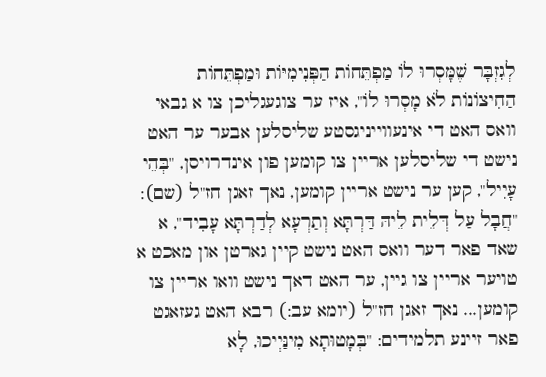לְגִזְבָּר שֶׁמָּסְרוּ לוֹ מַפְתֵּחוֹת הַפְּנִימִיּוֹת וּמַפְתֵּחוֹת הַחִיצוֹנוֹת לֹא מָסְרוּ לוֹ", איז ער צוגעגליכן צו א גבאי וואס האט די אינעווייניגסטע שליסלען אבער ער האט נישט די שליסלען אריין צו קומען פון אינדרויסן, "בְּהֵי עָיִיל", קען ער נישט אריין קומען, נאך זאגן חז"ל (שם): "חֲבָל עַל דְּלֵית לֵיהּ דַּרְתָּא וְתַרְעָא לְדַרְתָּא עָבִיד", א שאד פאר דער וואס האט נישט קיין גארטן און מאכט א טויער אריין צו גיין, ער האט דאך נישט וואו אריין צו קומען... נאך זאגן חז"ל (יומא עב:) רבא האט געזאגט פאר זיינע תלמידים: "בְּמָטוּתָא מִינַּיְיכוּ, לָא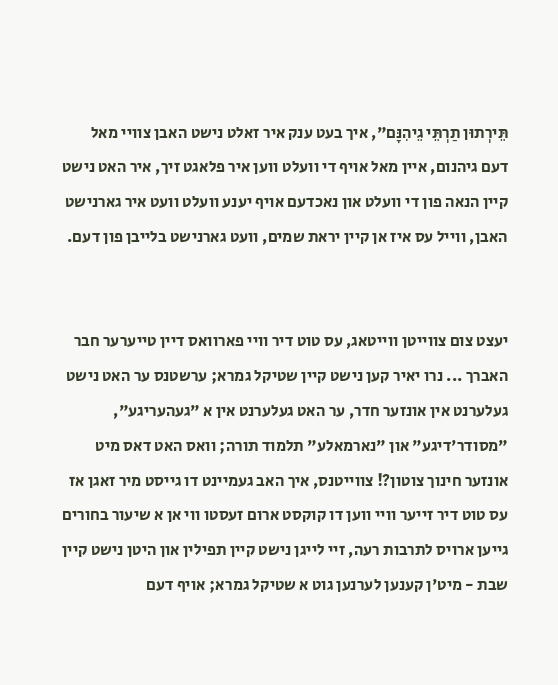תֵּירְתוּן תַרְתֵּי גֵיהִנָּם", איך בעט ענק איר זאלט נישט האבן צוויי מאל דעם גיהנום, איין מאל אויף די וועלט ווען איר פלאגט זיך, איר האט נישט קיין הנאה פון די וועלט און נאכדעם אויף יענע וועלט וועט איר גארנישט האבן, ווייל עס איז אן קיין יראת שמים, וועט גארנישט בלייבן פון דעם.


יעצט צום צווייטן ווייטאג, עס טוט דיר וויי פארוואס דיין טייערער חבר האברך ... נרו יאיר קען נישט קיין שטיקל גמרא; ערשטנס ער האט נישט געלערנט אין אונזער חדר, ער האט געלערנט אין א "געהעריגע", "מסודר'דיגע" און "נארמאלע" תלמוד תורה; וואס האט דאס מיט אונזער חינוך צוטון?! צווייטנס, איך האב געמיינט דו גייסט מיר זאגן אז עס טוט דיר זייער וויי ווען דו קוקסט ארום זעסטו ווי אן א שיעור בחורים גייען ארויס לתרבות רעה, זיי לייגן נישט קיין תפילין און היטן נישט קיין שבת - מיט'ן קענען לערנען גוט א שטיקל גמרא; אויף דעם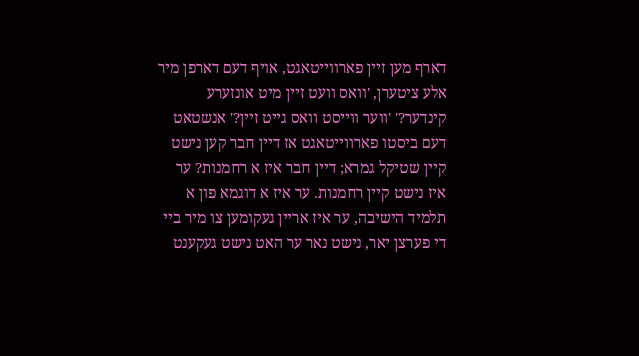דארף מען זיין פארווייטאגט, אויף דעם דארפן מיר אלע ציטערן, 'וואס וועט זיין מיט אונזערע קינדער?' 'ווער ווייסט וואס גייט זיין?' אנשטאט דעם ביסטו פארווייטאגט אז דיין חבר קען נישט קיין שטיקל גמרא; דיין חבר איז א רחמנות? ער איז נישט קיין רחמנות. ער איז א דוגמא פון א תלמיד הישיבה, ער איז אריין געקומען צו מיר ביי די פערצן יאר, נישט נאר ער האט נישט געקענט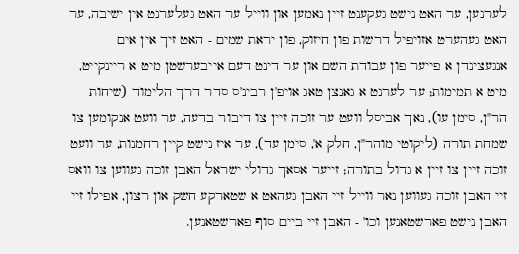לערנען, ער האט נישט געקענט זיין נאמען און ווייל ער האט געלערנט אין ישיבה, ער האט געהערט אזויפיל דרשות פון חיזוק, פון יראת שמים - האט זיך אין אים אנגעצינדן א פייער פון עבודת השם און ער דינט דעם אייבערשטן מיט א ריינקייט, מיט א תמימות; ער לערנט א גאנצן טאג אויפ'ן רבינ'ס סדר דרך הלימוד (שיחות הר"ן, סימן עו), נאך אביסל וועט ער זוכה זיין צו דיבור בדעה, ער וועט אנקומען צו שמחת תורה (ליקוטי מוהר"ן, חלק א', סימן עד), ער איז נישט קיין רחמנות, ער וועט זוכה זיין צו זיין א גדול בתורה; זייער אסאך גדולי ישראל האבן זוכה געווען צו וואס זיי האבן זוכה געווען נאר ווייל זיי האבן געהאט א שטארקע חשק און רצון, אפילו זיי האבן נישט פארשטאנען וכו' - האבן זיי ביים סוף פארשטאנען.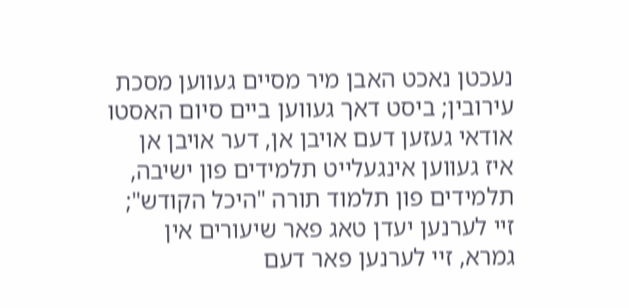נעכטן נאכט האבן מיר מסיים געווען מסכת עירובין; ביסט דאך געווען ביים סיום האסטו אודאי געזען דעם אויבן אן, דער אויבן אן איז געווען אינגעלייט תלמידים פון ישיבה, תלמידים פון תלמוד תורה "היכל הקודש"; זיי לערנען יעדן טאג פאר שיעורים אין גמרא, זיי לערנען פאר דעם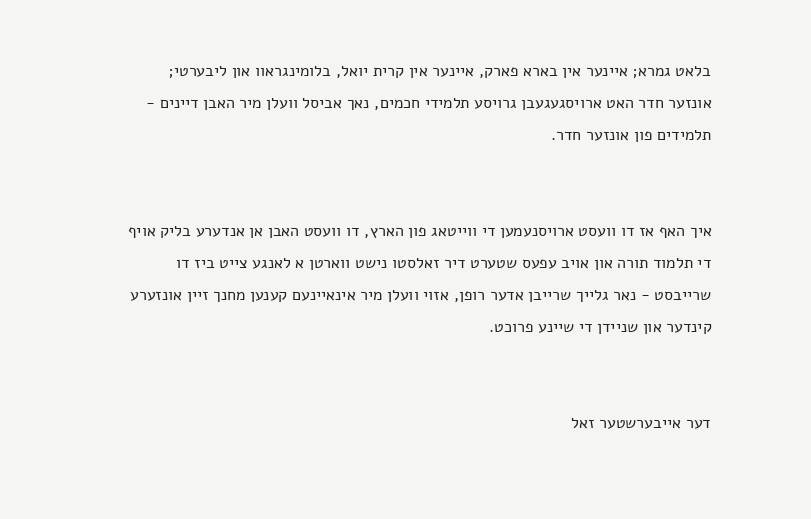בלאט גמרא; איינער אין בארא פארק, איינער אין קרית יואל, בלומינגראוו און ליבערטי; אונזער חדר האט ארויסגעגעבן גרויסע תלמידי חכמים, נאך אביסל וועלן מיר האבן דיינים - תלמידים פון אונזער חדר.


איך האף אז דו וועסט ארויסנעמען די ווייטאג פון הארץ, דו וועסט האבן אן אנדערע בליק אויף די תלמוד תורה און אויב עפעס שטערט דיר זאלסטו נישט ווארטן א לאנגע צייט ביז דו שרייבסט - נאר גלייך שרייבן אדער רופן, אזוי וועלן מיר אינאיינעם קענען מחנך זיין אונזערע קינדער און שניידן די שיינע פרוכט.


דער אייבערשטער זאל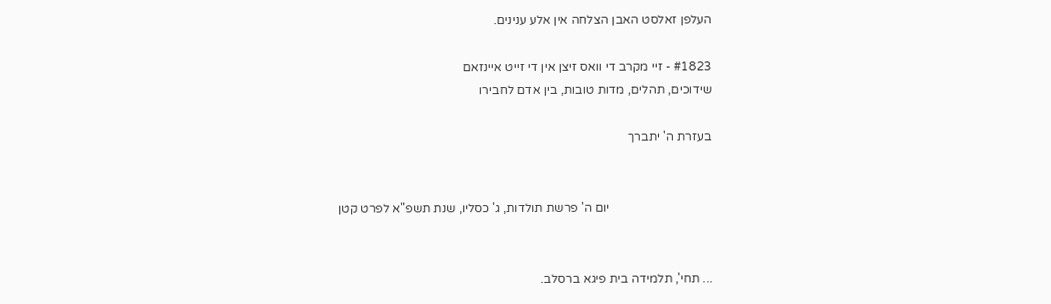העלפן זאלסט האבן הצלחה אין אלע ענינים.

#1823 - זיי מקרב די וואס זיצן אין די זייט איינזאם
שידוכים, תהלים, מדות טובות, בין אדם לחבירו

בעזרת ה' יתברך


                                 יום ה' פרשת תולדות, ג' כסליו, שנת תשפ"א לפרט קטן


... תחי', תלמידה בית פיגא ברסלב.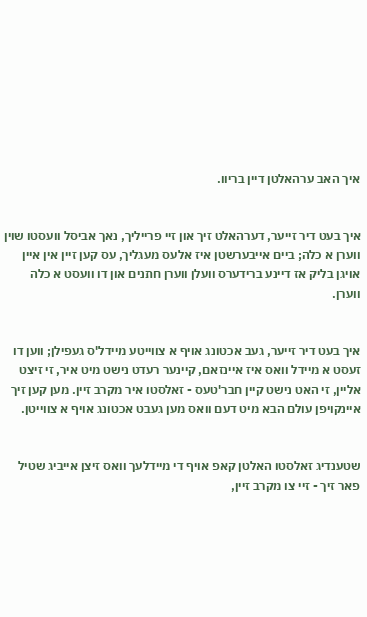איך האב ערהאלטן דיין בריוו.


איך בעט דיר זייער, דערהאלט זיך און זיי פרייליך, נאך אביסל וועסטו שוין ווערן א כלה; ביים אייבערשטן איז אלעס מעגליך, עס קען זיין אין איין אויגן בליק אז דיינע ברידערס וועלן ווערן חתנים און דו וועסט א כלה ווערן.


איך בעט דיר זייער, געב אכטונג אויף א צווייטע מיידל'ס געפילן; ווען דו זעסט א מיידל וואס איז איינזאם, קיינער רעדט נישט מיט איר, זי זיצט אליין, זי האט נישט קיין חבר'טעס - זאלסטו איר מקרב זיין. מען קען זיך איינקויפן עולם הבא מיט דעם וואס מען געבט אכטונג אויף א צווייטן.


שטענדיג זאלסטו האלטן קאפ אויף די מיידלעך וואס זיצן אייביג שטיל פאר זיך - זיי צו מקרב זיין,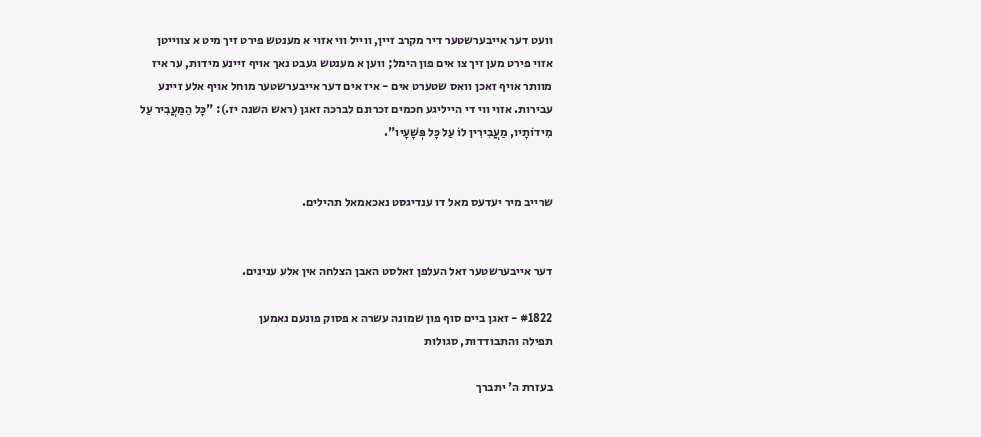וועט דער אייבערשטער דיר מקרב זיין, ווייל ווי אזוי א מענטש פירט זיך מיט א צווייטן אזוי פירט מען זיך צו אים פון הימל; ווען א מענטש געבט נאך אויף זיינע מידות, ער איז מוותר אויף זאכן וואס שטערט אים - איז אים דער אייבערשטער מוחל אויף אלע זיינע עבירות. אזוי ווי די הייליגע חכמים זכרונם לברכה זאגן (ראש השנה יז.): "כָּל הַמַּעֲבִיר עַל מִידוֹתָיו, מַעֲבִירִין לוֹ עַל כָּל פְּשָׁעָיו".


שרייב מיר יעדעס מאל דו ענדיגסט נאכאמאל תהילים.


דער אייבערשטער זאל העלפן זאלסט האבן הצלחה אין אלע ענינים.

#1822 - זאגן ביים סוף פון שמונה עשרה א פסוק פונעם נאמען
תפילה והתבודדות, סגולות

בעזרת ה' יתברך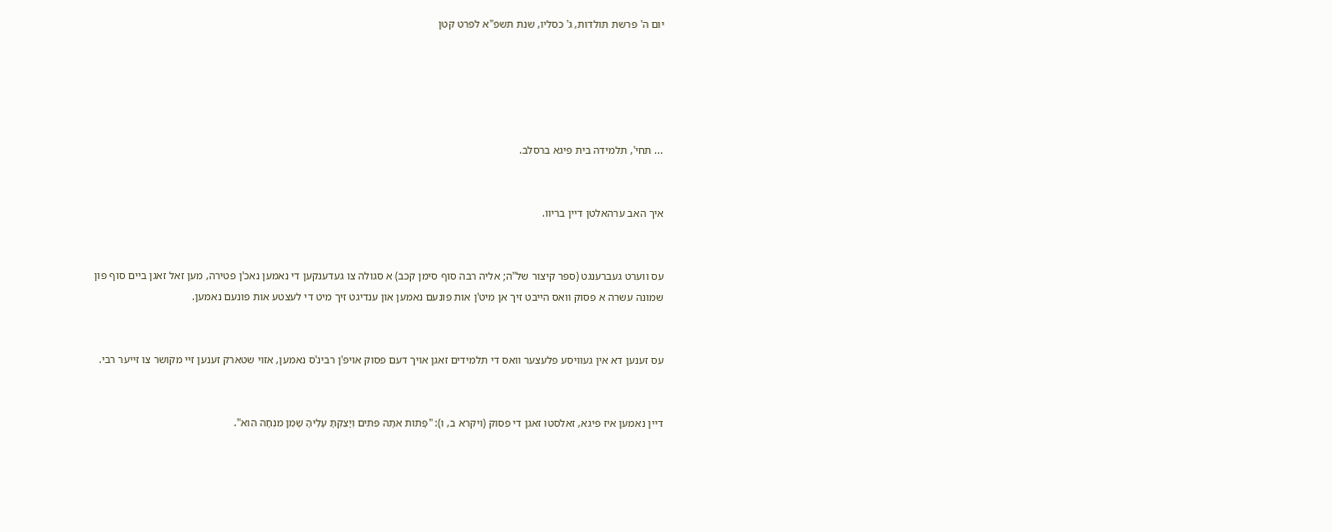יום ה' פרשת תולדות, ג' כסליו, שנת תשפ"א לפרט קטן





... תחי', תלמידה בית פיגא ברסלב.


איך האב ערהאלטן דיין בריוו.


עס ווערט געברענגט (ספר קיצור של"ה; אליה רבה סוף סימן קכב) א סגולה צו געדענקען די נאמען נאכ'ן פטירה, מען זאל זאגן ביים סוף פון שמונה עשרה א פסוק וואס הייבט זיך אן מיט'ן אות פונעם נאמען און ענדיגט זיך מיט די לעצטע אות פונעם נאמען.


עס זענען דא אין געוויסע פלעצער וואס די תלמידים זאגן אויך דעם פסוק אויפ'ן רבינ'ס נאמען, אזוי שטארק זענען זיי מקושר צו זייער רבי.


דיין נאמען איז פיגא, זאלסטו זאגן די פסוק (ויקרא ב, ו): "פָּתוֹת אֹתָהּ פִּתִּים וְיָצַקְתָּ עָלֶיהָ שָׁמֶן מִנְחָה הִוא".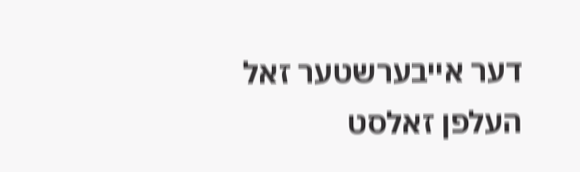דער אייבערשטער זאל העלפן זאלסט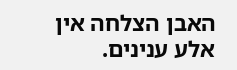האבן הצלחה אין אלע ענינים.